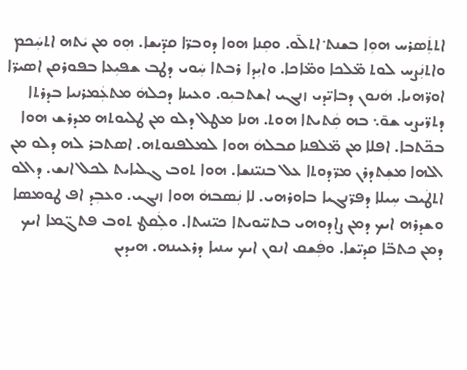ܐܬܬܲܣܪܚ ܗܘܼܐ ܒܫܢܬ݀ ܐܬܠ̄ܘ. ܘܩܼܢܐ ܗܘܐ ܕܘܒܪ̈ܐ ܩܕ̈ܝܫܐ. ܗܼܘ ܡܢ ܝܿܬܗ ܐܬܚܲܟܡ ܘܐܬܢܲܨܚ ܠܘܬ ܡ̈ܠܟܐ ܘܡ̈ܐܟܐ. ܘܐܝܼܕܐ ܪܒܬܐ ܚܲܘܝ ܕܛܒ ܫܦܝܼܥܐ ܒܦܘܪܩܢ ܐܣܝܪ̈ܐ ܐܘܪ̈ܗܝܐ. ܗܿܢܘܢ ܕܒܐܝ̈ܕܝ ܙܢܓܝ ܐܫܬܒܝܼܘ. ܘܥܝܢܐ ܕܟܠܗܿ ܡܬܥܲܡܪܢܝܐ ܒܕܪܬܐ ܕܬܪ̈ܝܨܝ ܫܘ̄܆ ܒܗ ܩܲܬܝܬܐ ܗܘܬ. ܗܢܐ ܡܛܠ ܕܠܘ ܡܢ ܛܠܝܘܬܗ ܡܕܪܫ ܗܘܐ ܒܟ̈ܬܒܐ. ܐܦܠܐ ܡܢ ܡ̈ܠܦܢܐ ܩܒܠܗܿ ܗܘܐ ܠܡܠܦܢܘܬܗ. ܐܣܬܒܪ ܠܗ ܕܠܘ ܡܢ ܐܠܗܐ ܡܫܼܬܕܪܢ ܡܪ̈ܕܘܬܐ ܥܠ ܒܢܝ̈ܢܫܐ. ܗܘܐ ܬܘܒ ܓܠܝܐܝܬ ܠܟܠ ܐܢܫ. ܕܐܠܘ ܐܬܛܿܝܒ ܚܼܝܠܐ ܕܦܪ̈ܢܓܝܐ ܒܐܘܪܗܝ. ܠܐ ܢܲܣܒܗܿ ܗܘܐ ܙܢܓܝ. ܘܥܒܼܕ ܐܦ ܛܘܡܣܐ ܘܫܕܪܗ ܐܝܟ ܕܡܢ ܨܐܕܘܗܝ ܒܬܚ̈ܘܝܬܐ ܟܝ̈ܢܝܬܐ. ܘܠܲܩܛ ܬܘܒ ܦܬܓ̈ܡܐ ܐܝܟ ܕܡܢ ܟܬܒ̈ܐ ܩܕܝ̈ܫܐ. ܘܦܲܫܩ ܐܢܘܢ ܐܝܟ ܚܢܝܐ ܕܪܥܝܢܗ. ܗܝܕܝܢ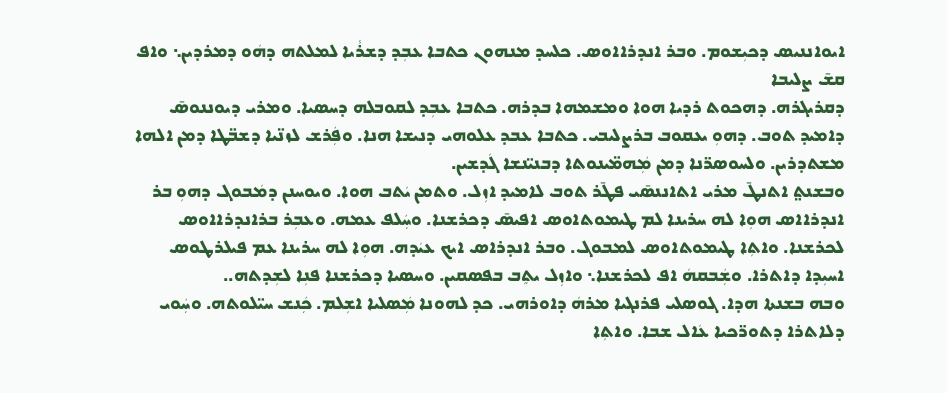ܐܝܘܐܢܢܝܣ ܕܟܝܼܫܘܡ. ܘܒܪ ܐܢܕܪܐܐܘܣ. ܟܠܚܕ ܡܢܗܘܢ ܟܬܒܐ ܥܒܼܕ ܕܫܪܵܝܐ ܠܡܠܬܗ ܕܗܿܘ ܕܡܪܕܝܢ܆ ܘܐܦ ܩܫ̄ ܨܠܝܒܐ
ܕܩܪܝܓܪܗ. ܕܗܟܘܬ ܪܕܝܐ ܗܘܐ ܘܡܫܡܗܐ ܒܕܪܗ. ܟܬܒܐ ܥܒܼܕ ܠܩܘܒܠܗ ܕܚܣܝܐ. ܘܡܪܝ ܕܝܘܢܢܘܣ̄ ܕܐܡܝܕ ܬܘܒ. ܕܗܘܼ ܝܥܩܘܒ ܒܪܨܠܝܒܝ. ܟܬܒܐ ܥܒܕ ܥܠܘܗܝ ܕܢܝܫܐ ܗܢܐ. ܘܦܲܪܫ ܠܙܢ̈ܝܐ ܕܫܒ̈ܛܐ ܕܡܢ ܐܠܗܐ ܡܫܬܕܪܝܢ. ܘܠܚܘܣܪ̈ܢܐ ܕܡܢ ܡܲܗܡ̈ܝܢܘܬܐ ܕܒܢܝ̈ܢܫܐ ܓܿܕܫܝܢ.
ܘܒܫܢܬ݀ ܐܬܢܛ̄ ܡܪܝ ܐܬܐܢܢܣ̄ܝ ܦܛ̄ܪ ܬܘܒ ܠܐܡܝܕ ܐܙܼܠ. ܘܬܡܢ ܝܿܬܒ ܗܘܐ. ܘܝܘܚܢܢ ܕܡܿܒܘܓ ܕܗܘܼ ܒܪ ܐܢܕܪܐܐܣ ܗܘܼܐ ܠܗ ܚܪܝܢܐ ܠܡ ܛܝܡܘܬܐܘܣ ܐܦܝܣ̄ ܕܟܪܫܢܐ. ܘܚܲܠܦ ܥܡܗ. ܘܥܒܼܪ ܒܪܐܢܕܪܐܐܘܣ ܠܟܪܫܢܐ. ܘܐܬܼܐ ܛܝܡܘܬܐܘܣ ܠܡܒܘܓ. ܘܒܪ ܐܢܕܪܐܣ ܐܝܟ ܥܝܿܕܗ. ܗܘܼܐ ܠܗ ܚܪܝܢܐ ܥܡ ܦܝܠܪܛܘܣ ܐܚܝܼܕܐ ܕܐܬܪܐ. ܘܫܲܒܩܗܿ ܐܦ ܠܟܪܫܢܐ܆ ܘܐܙܼܠ ܝܬܸܒ ܒܦܣܩܝܢ. ܘܚܣܝܐ ܕܟܪܫܢܐ ܦܢܼܐ ܠܫܼܕܬܗ..
ܘܒܗ ܒܫܢܬܐ ܗܕܐ. ܓܘܣܠܝ ܦܪܢܓܝܐ ܡܪܗܿ ܕܐܘܪܗܝ. ܟܕ ܠܗܘܢܐ ܡܲܣܠܝܐ ܐܫܼܠܡ. ܟܲܢܫ ܚܝ̈ܠܘܬܗ. ܘܚܲܘܝ ܕܠܐܬܪܐ ܕܬܘܪ̈ܟܝܐ ܥܿܐܠ ܫܒܐ. ܘܐܬܼܐ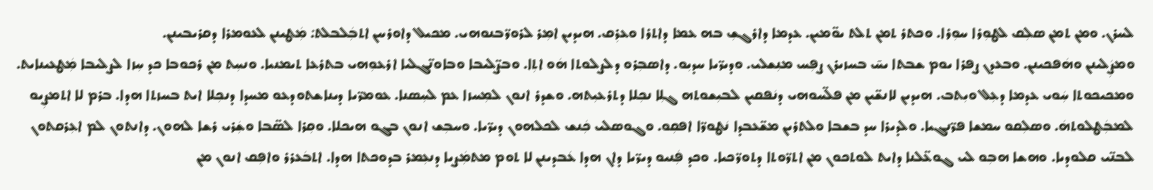ܠܚܪܢ. ܘܡܢ ܬܡܢ ܣܠܼܩ ܠܛܘܼܪܐ ܚܘܼܪܐ. ܘܟܬܪ ܬܡܢ ܬܠܬ ܝܘ̈ܡܝܢ. ܥܕܡܐ ܕܐܪܓܫܼ ܒܗ ܥܡܐ ܕܐܬܪܐ ܘܥܪܼܩ. ܗܝܕܝܢ ܐܡܼܪ ܠܪܘܪ̈ܒܢܘܗܝ. ܡܟܝܠ ܕܐܘܪܚܢ ܐܬܒܲܠܒܠܬ݀. ܡܲܛܝܢܢ ܠܥܘܡܪܐ ܕܩܪܝܒܝܢܢ.
ܘܡܨܲܠܝܢܢ ܘܗܿܦܟܝܢܢ. ܘܒܥܕܢ ܨܦܪܐ ܝܘܡ ܫܒܬܐ ܝܚ̄ ܒܚܙܝܪܢ ܨܦܼܚ ܡܢܼܫܠܝ. ܘܕܝܪ̈ܝܐ ܚܕܝܼܘ. ܕܐܣܒܼܪܘ ܕܠܨܠܘܬܐ ܗܿܘ ܐܬܼܐ. ܘܒܨ̈ܠܝܒܐ ܘܒܐܘܢ̈ܓܠܝܐ ܐܪܥܘܼܗܝ ܒܬܪܥܐ ܬܝܡܢܝܐ. ܘܢܚܼܬ ܡܢ ܪܟܘܒܐ ܟܕ ܚܼܙܐ ܠܨܠܝܒܐ ܡܲܛܥܝܢܐܝܬ. ܘܡܟܝܟܘܬܐ ܚܲܘܝ ܥܕܡܐ ܕܥܼܠ ܘܝܼܬܒ. ܗܝܕܝܢ ܠܐܢܫ̈ܝܢ ܡܢ ܦܠ̈ܚܘܗܝ ܕܢܿܦܩܝܢ ܠܒܝܼܫܘܬܗ ܓܠܼܐ ܢܟܼܠܐ ܕܬܪܥܝܼܬܗ. ܘܫܕܪ ܐܢܘܢ ܠܡܼܚܙܐ ܥܡ ܠܚܼܣܢܐ. ܥܘܡܪ̈ܝܐ ܕܝܢܐܫܬܘܕܥܘ ܡܚܕܐ ܕܢܟܼܠܐ ܐܝܬ ܒܚܙܬܐ ܗܕܐ. ܒܪܡ ܠܐ ܐܬܡܨܼܝܘ ܠܡܒܲܛܠܘܬܗܿ. ܘܣܠܼܩܘ ܚܡܫܐ ܦܪ̈ܢܓܝܐ. ܘܠܕܝܪܐ ܚܕ ܒܫܒܐ ܘܠܬܪܝܢ ܡܫ̈ܥܒܕܐ ܢܿܛܘܪ̈ܐ ܐܦܩܼܘ. ܘܓܘܣܠܝ ܟܲܢܫ ܠܟܠܗܘܢ ܕܝܪ̈ܝܐ. ܘܚܒܼܫ ܐܢܘܢ ܒܓܘ ܗܝܟܠܐ. ܘܩܼܪܐ ܠܣ̈ܒܐ ܘܫܲܪܝ ܪܫܐ ܠܗܘܢ. ܕܐܢܬܘܢ ܠܡ ܐܥܼܪܩܬܘܢ ܠܒܢ̈ܝ ܩܠܘܕܝܐ. ܘܗܫܐ ܗܒܼܘ ܠܝ ܓܘܥ̈ܠܢܐ ܕܐܝܬ ܠܘܬܟܘܢ ܡܢ ܐܬܪ̈ܘܬܐ ܕܬܘܪ̈ܟܝܐ. ܘܟܕ ܦܲܢܝܘ ܕܝܪ̈ܝܐ ܕܐܢ ܗܕܐ ܥܿܒܕܝܢܢ ܠܐ ܬܘܡ ܡܬܡܲܨܝܐ ܕܢܥܼܡܪ ܒܕܘܟܬܐ ܗܕܐ. ܐܬܒܿܥܪܪ ܘܐܦܼܩ ܐܢܘܢ ܡܢ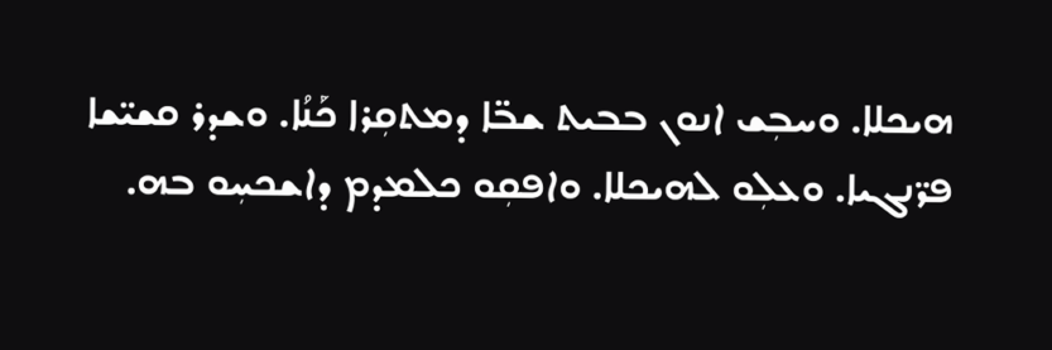ܗܝܟܠܐ. ܘܚܒܼܫ ܐܢܘܢ ܒܒܝܬ ܫܒ̈ܐ ܕܡܬܩܼܪܐ ܟܰܢܳܐ. ܘܫܕܪ ܩܫܝ̈ܫܐ
ܦܪ̈ܢܓܝܐ. ܘܥܠܼܘ ܠܗܝܟܠܐ. ܘܐܦܩܼܘ ܟܠܡܕܡ ܕܐܫܟܚܼܘ ܒܗ.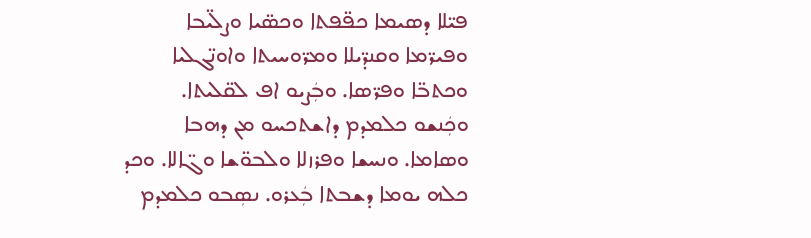ܦܝ̈ܠܐ ܕܣܝܡܐ ܟܦ̈ܦܬܐ ܘܟܣ̈ܝܐ ܘܨܠ̈ܝܒܐ ܘܦܝܪ̈ܡܐ ܘܩܢܕ̈ܝܠܐ ܘܡܪ̈ܘܚܝܬܐ ܘܐܘܢ̈ܓܠܝܐ ܘܟܬܒ̈ܐ ܘܦܪ̈ܣܐ. ܘܒܲܨܝܘ ܐܦ ܠܩ̈ܠܝܬܐ. ܘܟܲܢܫܘ ܟܠܡܕܡ ܕܐܫܬܟܚܘ ܡܢ ܕܗܒܐ ܘܣܐܡܐ. ܘܢܚܫܐ ܘܦܪܙܠܐ ܘܠܒܘ̈ܫܐ ܘܓ̈ܐܠܐ. ܘܟܕ ܟܠܗ ܝܘܡܐ ܕܫܒܬܐ ܒܲܥܪܘ. ܢܣܼܒܘ ܟܠܡܕܡ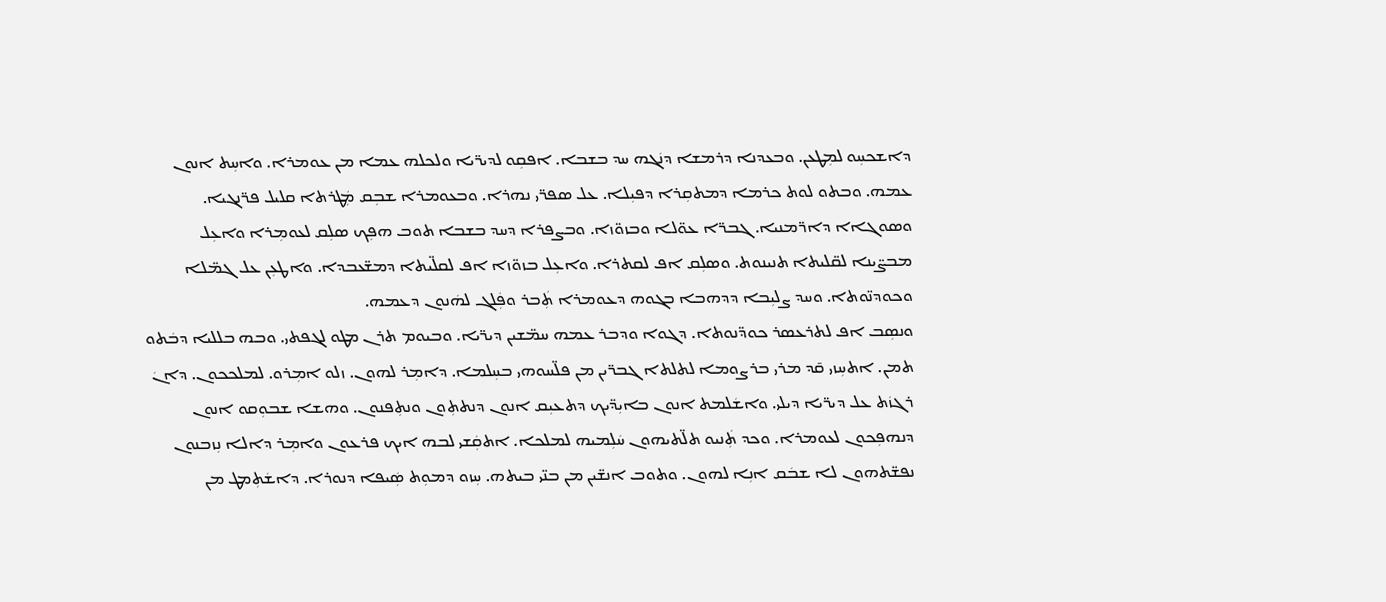ܕܐܫܟܚܼܘ ܠܡܼܛܥܢ. ܘܒܥܕܢܐ ܕܪܡܫܐ ܕܢܿܓܗ ܚܕ ܒܫܒܐ. ܐܦܩܼܘ ܠܕܝܪ̈ܝܐ ܘܠܟܠܗ ܥܡܐ ܡܢ ܥܘܡܪܐ. ܘܐܚܼܬ ܐܢܘܢ ܥܡܗ. ܘܒܬܘ ܠܘܬ ܟܪܡܐ ܕܡܬܩܼܪܐ ܕܦܝܼܠܐ. ܥܠ ܣܦܪ̈ܝ ܢܗܪܐ. ܘܒܥܘܡܪܐ ܫܒܼܩ ܡܲܛܪܬܐ ܩܠܝܠ ܦܪ̈ܢܓܝܐ. ܘܣܘܓܐܐ ܕܐܪ̈ܡܢܝܐ. ܓܒܪ̈ܐ ܥܘ̈ܠܐ ܘܒܙܘ̈ܙܐ. ܘܒܨܦܪܐ ܕܚܕ ܒܫܒܐ ܬܘܒ ܗܦܼܟ ܣܠܼܩ ܠܥܘܡܼܪܐ ܘܐܥܼܠ ܡܒܨ̈ܝܢܐ ܠܩ̈ܠܝܬܐ ܬܢܝܢܘܬ. ܘܣܠܼܩ ܐܦ ܠܩܬܪܐ. ܘܐܥܼܠ ܒܙܘ̈ܙܐ ܐܦ ܠܩܠ̈ܝܬܐ ܕܡܫ̈ܥܒܕܐ. ܘܐܛܥܼܢ ܥܠ ܓܡ̈ܠܐ ܘܟܘܕܢ̈ܘܬܐ. ܘܚܕ ܨܠܝܼܒܐ ܕܕܗܒܐ ܒܓܘܗ ܕܥܘܡܪܐ ܬܲܒܪ ܘܦܲܠܓ ܠܗܿܢܘܢ ܕܥܡܗ.
ܘܢܣܼܒ ܐܦ ܠܬܪܥܣܪ ܟܘܕ̈ܢܘܬܐ. ܕܓܘܐ ܘܕܒܪ ܥܡܗ ܚܡ̈ܫܝܢ ܕܝܪ̈ܝܐ. ܘܒܝܘܡ ܬܪܢ ܡܛܘ ܠܓܦܬܝ. ܘܒܗ ܒܠܠܝܐ ܕܒܿܬܘ ܬܡܢ. ܐܬܚܼܙܝ ܩ̄ܕ ܡܪܝ ܒܪܨܘܡܐ ܠܬܠܬܐ ܓܒܪ̈ܝܢ ܡܢ ܦܠ̈ܚܘܗܝ ܒܚܼܠܡܐ. ܕܐܡܼܪ ܠܗܘܢ. ܙܠܘ ܐܡܼܪܘ. ܠܡܠܟܟܘܢ. ܕܐܢܿ ܪܓܙܿܬ ܥܠ ܕܝܪ̈ܝܐ ܕܝܠܝ. ܘܐܫܿܠܡܬ ܐܢܘܢ ܒܐܝܼܕ̈ܝܟ ܕܬܥܝܼܩ ܐܢܘܢ ܕܢܬܬܼܘܢ ܘܢܬܼܦܢܘܢ. ܘܗܫܐ ܫܒܘܼܩܘ ܐܢܘܢ ܕܢܗܦܼܟܘܢ ܠܥܘܡܪܐ. ܘܟܕ ܬܲܢܝܘ ܬܠ̈ܬܝܗܘܢ ܚܿܠܼܡܝܗ ܠܡܠܟܐ. ܐܬܩܲܫܝ ܠܒܗ ܐܝܟ ܦܪܥܘܢ ܘܐܡܼܪ ܕܐܠܐ ܢܼܙܒܢܘܢ ܢܦܫ̈ܬܗܘܢ ܠܐ ܫܒܿܩ ܐܢܼܐ ܠܗܘܢ. ܘܬܘܒ ܐܢܫ̈ܝܢ ܡܢ ܒܢ̈ܝ ܒܝܬܗ. ܚܼܙܘ ܕܡܘܼܬ ܣܲܝܦܐ ܕܢܘܪܐ. ܕܐܫܿܬܼܡܛ ܡܢ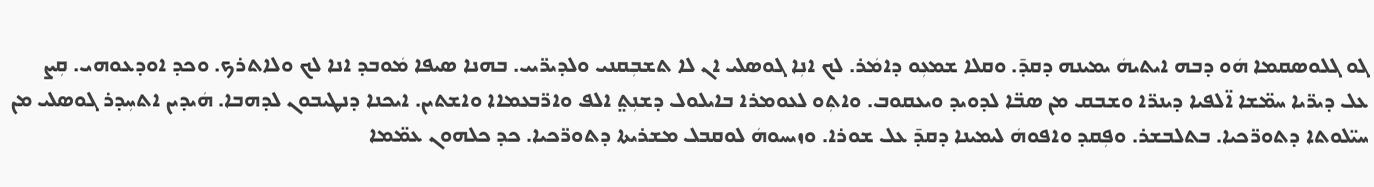ܓܘ ܓܠܘܣܩܡܐ ܗܿܘ ܕܒܗ ܐܝܬܝܗܿ ܝܡܝܢܗ ܕܩܕ̄. ܘܩܠܐ ܫܡܥܼܘ ܕܐܡܿܪ. ܠܟ ܐܢܼܐ ܓܘܣܠܝ ܐܢ ܠܐ ܬܫܒܼܩܢܝ ܘܠܕܝܪ̈ܝܝ. ܒܗܢܐ ܣܝܦܐ ܡܿܘܒܕ ܐܢܐ ܠܟ ܘܠܐܬܪܟ. ܘܟܕ ܐܘܕܥܘܗܝ. ܩܼܨ ܥܠ ܕܝܪ̈ܝܐ ܚܡ̈ܫܐ ܐ̈ܠܦܝܐ ܕܝܢܪ̈ܐ ܘܫܒܩ ܡܢ ܣܒ̈ܐ ܠܕܘܝܕ ܘܝܥܩܘܒ. ܘܐܬܼܘ ܠܥܘܡܪܐ ܒܐܝܠܘܠ ܕܫܢܼܬ݀ ܐܠܦ ܘܐܪ̈ܒܥܡܐܐ ܘܐܫܬܝܢ. ܐܝܟܢܐ ܕܢܛܝܒܘܢ ܠܕܗܒܐ. ܗܿܝܕܝܢ ܐܬܚܼܕܪ ܓܘܣܠܝ ܡܢ ܚܝ̈ܠܘܬܐ ܕܬܘܪ̈ܟܝܐ. ܒܬܠܒܫܪ. ܘܦܼܩܕ ܘܐܦܘܗܿ ܠܝܡܝܢܐ ܕܩܕ̄ ܥܠ ܫܘܪܐ. ܘܙܝܚܘܗܿ ܠܘܩܒܠ ܡܫܪܝܬܐ ܕܬܘܪ̈ܟܝܐ. ܟܕ ܟܠܗܘܢ ܥܡ̈ܡܐ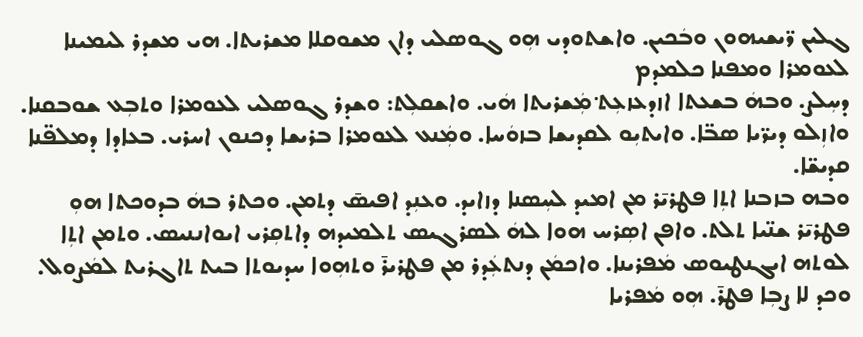ܓܠܝܢ ܪ̈ܝܫܝܗܘܢ ܘܒܿܟܝܢ. ܘܐܫܬܘܕܝ ܗܼܘ ܓܘܣܠܝ ܕܐܢ ܡܫܘܩܠܐ ܡܫܪܝܬܐ. ܗܝ ܡܫܕܪ ܠܝܡܝܢܐ ܠܥܘܡܪܐ ܘܡܦܢܐ ܟܠܡܕܡ
ܕܚܼܠܨ. ܘܒܗܿ ܒܫܥܬܐ ܐܙܕܥܙܥܼܬ݀ ܡܲܫܪܝܬܐ ܗܿܝ. ܘܐܫܩܠܼܬ: ܘܫܕܪ ܓܘܣܠܝ ܠܥܘܡܪܐ ܘܬܒܼܥ ܫܘܒܩܢܐ. ܘܐܙܼܠܘ ܕܝܪ̈ܝܐ ܣܒ̈ܐ. ܘܐܝܬܝܼܘ ܠܩܕܝܫܐ ܒܙܘܿܚܐ. ܘܡܲܢܥ ܠܥܘܡܪܐ ܒܪܝܫܐ ܕܟܢܘܢ ܐܚܪܝ. ܒܥܐܕܐ ܕܡܠܦ̈ܢܐ ܩܕܝܫ̈ܐ.
ܘܒܗ ܒܙܒܢܐ ܐܬܼܐ ܦܛܪܝ̄ܪ ܡܢ ܐܡܝܕ ܠܚܼܣܢܐ ܕܙܐܝܕ. ܘܥܢܼܕ ܐܦܝܣ̄ ܕܬܡܢ. ܘܟܬܪ ܒܗܿ ܒܕܘܟܬܐ ܗܘܼ ܦܛܪܝ̄ܪ ܫܢ̈ܝܐ ܬܠܬ. ܘܐܦܢ ܐܣܼܪܚ ܗܘܐ ܠܗܿ ܠܣܪܓܝܣ ܬܠܡܝܕܗ ܕܐܬܩܼܪܝ ܐܝܘܐܢܢܝܣ. ܘܬܡܢ ܐܬܼܐ ܠܘܬܗ ܐܝܓܢܛܝܘܣ ܡܿܦܪܝܢܐ. ܘܐܟܡܿܢ ܕܢܬܥܲܕܪ ܡܢ ܦܛܪܝܪ̄ ܘܬܗܼܘܐ ܚܕܝܘܬܐ ܒܝܬ ܬܐܓܪܝܬ ܠܡܿܨܘܠ. ܘܟܕ ܠܐ ܨܒܼܐ ܦܛܪ̄. ܗܼܘ ܡܿܦܪܝܐ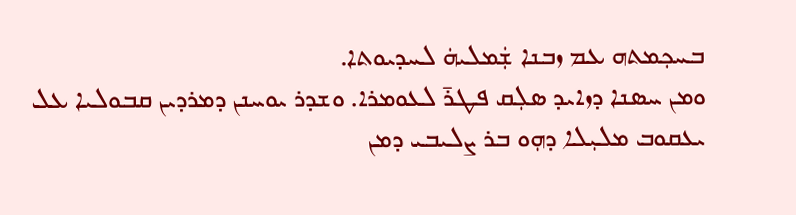ܒܚܟܼܡܬܗ ܥܡ ܙܒܢܐ ܫܲܡܠܝܗܿ ܠܚܕܝܘܬܐ.
ܘܡܢ ܚܣܢܐ ܕܙܐܝܕ ܣܠܼܩ ܦܛܪ̄ ܠܥܘܡܪܐ. ܘܫܕܪ ܝܘܚܢܢ ܕܡܪܕܝܢ ܩܒܘܠܝܐ ܥܠ
ܝܥܩܘܒ ܡܠܝܼܠܐ ܕܗܼܘ ܒܪ ܨܠܝܒܝ ܕܡܢ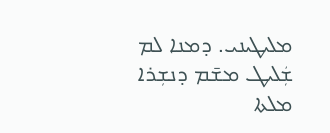ܡܠܝܛܝܢܝ. ܕܡܢܐ ܠܡ ܫܲܠܝܛ ܡܫ̄ܡ ܕܢܫܼܪܐ ܡܠܬܐ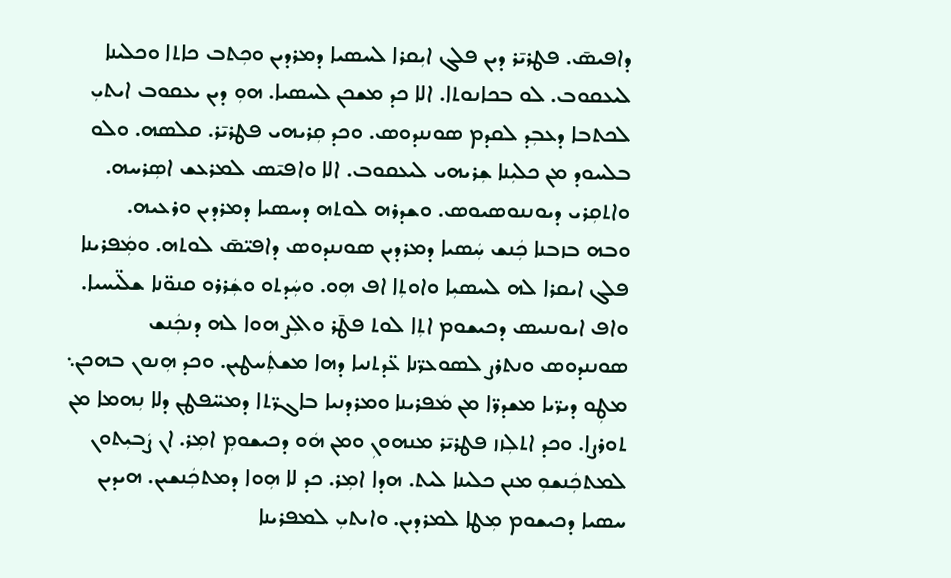ܕܐܦܝܣ̄. ܦܛܪܝ̄ܪ ܕܝܢ ܦܠܓ ܐܝܼܩܪܐ ܠܚܣܝܐ ܕܡܪܕܝܢ ܘܟܼܬܒ ܟܐܬܐ ܘܟܠܝܢܐ ܠܝܥܩܘܒ. ܠܘ ܒܟܐܢܘܬܐ. ܐܠܐ ܟܕ ܡܫܟܢ ܠܚܣܝܐ. ܗܘܼ ܕܝܢ ܝܥܩܘܒ ܐܝܬܝܼ ܠܟܬܒܐ ܕܥܒܼܕ ܠܩܕܡ ܣܘܢܢܕܘܣ. ܘܟܕ ܩܼܪܝܗܝ ܦܛܪܝ̄ܪ. ܩܠܣܗ. ܘܠܘ ܒܠܚܘܕ ܡܢ ܟܠܝܼܢܐ ܫܼܪܝܗܝ ܠܝܥܩܘܒ. ܐܠܐ ܘܐܦܝ̄ܣ ܠܡܪܥܫ ܐܣܼܪܚܗ. ܘܐܬܩܼܪܝ ܕܝܘܢܢܘܣܝܘܣ. ܘܫܕܪܗ ܠܘܬܗ ܕܚܣܝܐ ܕܡܪܕܝܢ ܘܪܥܝܗ.
ܘܒܗ ܒܙܒܢܐ ܟܲܢܫ ܚܲܣܝܐ ܕܡܪܕܝܢ ܣܘܢܢܕܘܣ ܕܐܦܝ̈ܣ̄ ܠܘܬܗ. ܘܡܲܦܪܝܢܐ ܦܠܓ ܐܝܩܪܐ ܠܗ ܠܚܣܝܼܐ ܘܐܘܬܼܐ ܐܦ ܗܼܘ. ܘܚܲܕܬܘ ܘܫܲܪܪܘ ܩܢܘ̈ܢܐ ܫܠ̈ܝܚܝܐ. ܘܐܦ ܐܝܘܢܢܝܣ ܕܟܝܫܘܡ ܐܬܼܐ ܠܘܬ ܦܛ̄ܪ ܘܐܠܼܨ ܗܘܐ ܠܗ ܕܢܟܲܢܫ ܣܘܢܢܕܘܣ ܘܢܬܪܨ ܠܣܘܥܪ̈ܢܐ ܥ̈ܕܬܢܝܐ ܕܗܐ ܡܫܬܲܚܛܝܢ. ܘܟܕ ܗܼܢܘܢ ܒܗܟܢ܆ ܡܛܼܘ ܕܝܪ̈ܝܐ ܡܫܕܪ̈ܐ ܡܢ ܡܿܦܪܝܢܐ ܘܡܪܕܢܝܐ ܒܐܓܪ̈ܬܐ ܕܡܚ̈ܦܛܢ ܕܠܐ ܢܼܗܡܐ ܡܢ ܬܘܪܨܐ. ܘܟܕ ܐܬܠܼܙܙ ܦܛܪܝ̄ܪ ܡܢܗܘܢܼ ܘܡܢ ܗܿܘ ܕܟܝܫܘܡܼ ܐܡܼܪ. ܐܢ ܨܿܒܝܼܬܘܢ ܠܡܬܟܲܢܫܘܼ ܡܢܢ ܟܠܝܢܐ ܠܝܬ. ܗܕܐ ܐܡܼܪ. ܟܕ ܠܐ ܗܼܘܐ ܕܡܬܟܲܢܫܝܢ. ܗܝܕܝܢ ܚܣܝܐ ܕܟܝܫܘܡ ܡܼܛܐ ܠܡܪܕܝܢ. ܘܐܝܬܝܼ ܠܡܦܪܝܢܐ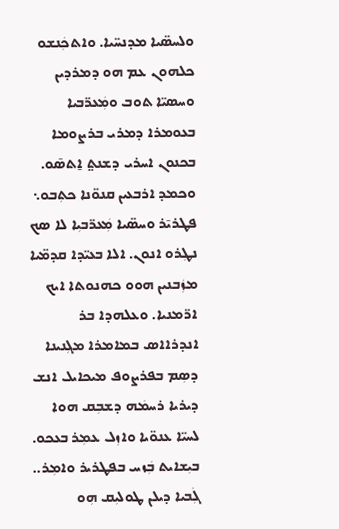ܘܠܚܣ̈ܝܐ ܡܕܢܚ̈ܝܐ. ܘܐܬܟܲܢܫܘ ܟܠܗܘܢ ܥܡ ܗܘ ܕܡܪܕܝܢ
ܘܚܣܝ̈ܐ ܬܘܒ ܘܡܲܥܪ̈ܒܝܐ ܒܥܘܡܪܐ ܕܡܪܝ ܒܪܨܘܡܐ ܒܟܢܘܢ ܐܚܪܝ ܕܫܢܬ݀ ܐ̱ܬܣ̄ܘ. ܘܟܡܕ ܐܪܒܥܝܢ ܩܢܘ̈ܢܐ ܟܬܼܒܘ܆ ܦܛܪܝ̄ܪ ܘܚܣ̈ܝܐ ܡܲܥܪ̈ܒܝܼܐ ܠܐ ܣܟ ܢܛܼܪܘ ܐܢܘܢ. ܐܠܐ ܒܥܝ̈ܕܐ ܩܕܡ̈ܝܐ ܡܙܲܒܢܝܢ ܗܘܘ ܟܗܢܘܬܐ ܐܝܟ ܐܪ̈ܡܢܝܐ. ܘܥܠܗܕܐ ܒܪ ܐܢܕܪܐܐܣ ܒܡܐܡܪܐ ܡܓܼܢܝܢܐ ܕܣܼܡ ܒܦܪܨܘܦ ܡܝܟܐܝܠ ܐܢܫ ܕܝܪܝܐ ܪܚܡܿܗ ܕܫܒܼܩ ܗܘܐ ܠܚܝ̈ܐ ܥܢܘ̈ܝܐ ܘܐܙܼܠ ܥܡܼܪ ܒܥܟܘ. ܒܝܼܫܐܝܬ ܒܲܙܚ ܒܦܛܪܝܪ ܘܐܡܼܪ..
ܓܲܒܝܐ ܕܝܠܢ ܛܘܠܝܼܩ ܗܼܘ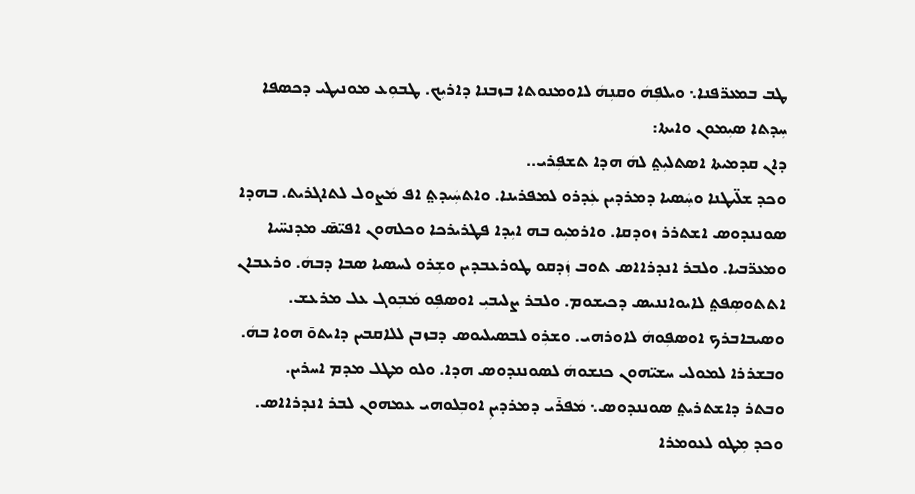ܛܒ ܒܡܥܪ̈ܦܢܐ܆ ܘܝܠܦܼܗܿ ܘܩܢܼܗܿ ܠܐܘܡܢܘܬܐ ܒܙܒܢܐ ܕܐܪܝܼܟ. ܛܒܘܼܥ ܡܘܢܝܛܝ ܕܟܣܦܐ ܚܼܕܬܐ ܣܝܼܡܘܢ ܘܐܝܬܐ:
ܕܐܢ ܩܕܡܝܬܐ ܐܣܬܠܝܼܬ݀ ܠܗܿ ܗܕܐ ܬܫܦܼܪܝ..
ܘܟܕ ܫܠ̈ܝܛܢܐ ܘܚܲܣܝܐ ܕܡܪܕܝܢ ܥܲܕܪܘ ܠܡܦܪܝܢܐ. ܘܐܬܚܲܝܕܬ݀ ܐܦ ܡܿܨܘܠ ܠܬܐܓܪܝܬ. ܒܗܕܐ ܣܘܢܢܕܘܣ ܐܫܬܪܪ ܙܘܕܩܐ. ܘܐܪܡܝܼܘ ܒܗ ܐܝܼܕܐ ܦܛܪܝܪܟܐ ܘܟܠܗܘܢ ܐܦܝ̈ܣ̄ ܡܕܢܚ̈ܝܐ ܘܡܥܪ̈ܒܝܐ. ܘܠܒܪ ܐܢܕܪܐܐܣ ܬܘܒ ܙܲܕܩܘ ܛܘܪܥܒܕܝܢ ܘܫܼܪܘ ܠܚܣܝܐ ܣܒܐ ܕܒܗܿ. ܘܪܥܒܐܢ ܐܬܬܘܣܼܦܬ݀ ܠܐܝܘܐܢܢܝܣ ܕܟܝܫܘܡ. ܘܠܒܪ ܨܠܝܒܝܼ ܐܘܣܦܼܘ ܡܿܒܼܘܓ ܥܠ ܡܪܥܫ.
ܘܣܝܒܐܒܪܟ ܐܘܣܦܼܘܗܿ ܠܐܘܪܗܝ. ܘܫܪܼܘ ܠܒܣܝܠܝܘܣ ܕܒܙܒܢ ܠܠܐܩܒܝܢ ܕܐܝܬܘ̄ ܗܘܐ ܒܗܿ. ܘܒܫܪܪܐ ܠܡܘܠܝ ܚܫܝ̈ܗܘܢ ܟܢܫܘܗܿ ܠܣܘܢܢܕܘܣ ܗܕܐ. ܘܠܘ ܡܛܠ ܡܕܡ ܐܚܪܝܢ.
ܘܒܬܪ ܕܐܫܬܪܝܬ݀ ܣܘܢܢܕܘܣ܆ ܡܿܦܪ̄ܝ ܕܡܪܕܝܢܼ ܐܘܒܼܠܘܗܝ ܥܡܗܘܢ ܠܒܪ ܐܢܕܪܐܐܣ. ܘܟܕ ܡܼܛܘ ܠܥܘܡܪܐ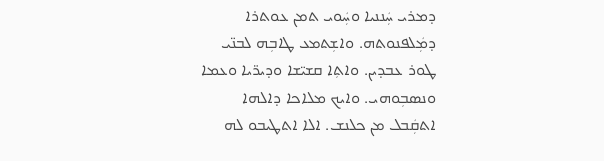ܕܡܪܝ ܚܲܢܢܝܐ ܘܚܲܘܝ ܬܡܢ ܥܘܬܪܐ ܕܡܲܠܦܢܘܬܗ. ܘܐܫܼܬܡܥ ܛܐܒܼܗ ܠܒܢ̈ܝ ܛܘܪ ܥܒܕܝܢ. ܘܐܬܼܐ ܩܫܝ̈ܫܐ ܘܕܝܪ̈ܝܐ ܘܥܡܐ ܘܢܣܒܼܘܗܝ. ܘܐܝܟ ܡܠܐܟܐ ܕܐܠܗܐ ܐܬܩܲܒܠ ܡܢ ܟܠܢܫ. ܐܠܐ ܐܬܛܝܒܘ ܠܗ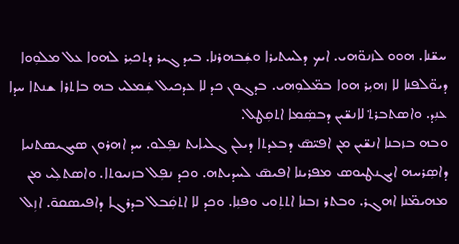ܚܫ̈ܢܐ. ܗܘܘ ܠܙܢܘ̈ܗܝ. ܐܝܟ ܕܠܚܬܝܪܐ ܘܫܲܒܗܪܢܐ. ܒܝܕ ܓܝܪ ܕܬܟܝܼܪ ܠܗܘܐ ܥܠ ܡܠܘܼܘܐ ܕܝܘ̈ܠܦܢܐ ܠܐ ܙܗܝܼܪ ܗܘܐ ܒܡ̈ܠܘܼܗܝ. ܒܕܓܘܢ ܟܕ ܠܐ ܥܕܟܝܠ ܫܲܡܠܝ ܒܗ ܒܐܬܪܐ ܫܢܬܐ ܚܕܐ ܥܢܼܕ. ܘܐܣܬܒܪܬ݀ ܠܐܢܫ̈ܝܢ ܕܒܣܲܡܐ ܐܬܩܼܛܠ.
ܘܒܗ ܒܙܒܢܐ ܐܢܫ̈ܝܢ ܡܢ ܐܦܝ̈ܣ̄ ܕܒܥܕܬܐ ܕܝܠܢ ܓܠܝܐܝܬ ܢܦܼܠܘ. ܚܕ ܐܗܪܘܢ ܣܝܓܝܣܬܢܝܐ ܕܐܣܼܪܚܗ ܐܝܓܢܛܝܘܣ ܡܦܪܝܢܐ ܐܦܝܣ̄ ܠܚܕܝܬܗ. ܘܟܕ ܢܦܼܠ ܒܙܢܝܘܬܐ. ܘܐܣܬܠܼܝ ܡܢ ܡܗܝܡ̈ܢܐ ܐܗܓܪ. ܘܒܬܪ ܙܒܢܐ ܐܬܬܼܘܝ ܘܦܢܼܐ. ܘܟܕ ܠܐ ܐܬܩܲܒܠ ܒܕܪܓܐ ܕܐܦܝܣܩܘ̄. ܐܙܼܠ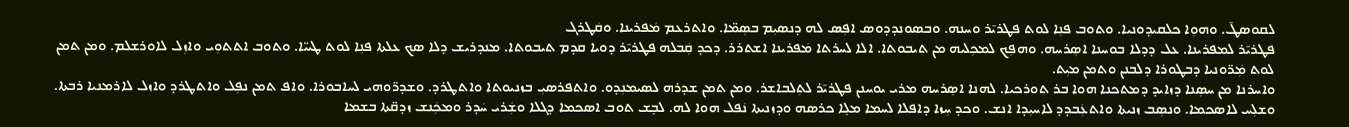ܠܩܘܣܛ̄. ܘܗܘܼܐ ܟܠܩܝܕܘܢܝܐ. ܘܬܘܒ ܦܢܼܐ ܠܘܬ ܦܛܪܝ̄ܪ ܘܚܢܗ. ܘܒܣܘܢܕܕܘܣ ܐܦܼܣ ܠܗ ܕܢܣܝܼܡ ܒܣܼܡ̈ܐ. ܘܐܬܪܥܡ ܡܿܦܪܝܢܐ. ܘܩܿܛܪܓ
ܦܛܪܝ̄ܪ ܠܡܦܪܝܢܐ. ܥܠ ܕܕܠܐ ܒܘܚܢܐ ܐܣܼܪܚܗ. ܘܗܦܼܟ ܠܡܟܼܠܝܗ ܡܢ ܬܝܒܘܬܐ. ܐܠܐ ܠܚܪܬܐ ܡܿܦܪܝܢܐ ܐܫܬܪܪ. ܕܟܕ ܩܲܒܠܗ ܦܛܪܝ̄ܪ ܕܘܝܐ ܩܕܡ ܬܝܒܘܬܐ. ܡܢܕܪܝܫ ܕܠܐ ܣܟ ܥܠܬܐ ܦܢܼܐ ܠܘܬ ܛܝܝ̈ܐ. ܘܬܘܒ ܐܬܬܘܼܝ ܘܐܙܼܠ ܠܐܘܪܫܠܡ. ܘܡܢ ܬܡܢ ܠܘܬ ܡܲܪ̈ܘܢܝܐ ܕܒܛܘܪܐ ܕܠܒܢܢ ܘܬܡܢ ܡܝܼܬ.
ܘܐܚܪܢܐ ܡܢ ܚܣܼܢܐ ܕܙܐܝܕ ܕܡܬܟܢܐ ܗܘܐ ܒܪ ܬܘܪܟܝܐ. ܠܗܢܐ ܐܣܼܪܚܗ ܡܪܝ ܝܘܚܢܢ ܦܛܪܝ̄ܪ ܠܬܼܠܒܐܫܪ. ܘܡܢ ܬܡܢ ܫܕܪܗ ܠܣܝܡܢܼܕܘ. ܘܐܬܦܪܣܝܼ ܒܙܢܝܘܬܐ ܘܐܬܛܪܕ. ܘܫܕܪ̈ܘܗܝ ܠܚܐܒܘܪܐ. ܘܐܦ ܬܡܢ ܢܦܼܠ ܘܐܬܛܪܕ ܘܐܙܠ ܠܐܪܡܢܝܐ ܪܒܬܐ. ܘܫܠܼܚ ܠܐܣܟܡܐ. ܘܢܣܼܒ ܙܢܝܬܐ ܘܐܬܥܲܒܕܕ ܠܐܚܝܼܕܐ ܐܢܫ. ܘܟܕ ܚܼܙܐ ܕܐܦܠܐ ܠܚܡܐ ܡܠܸܐ ܟܪܣܗ ܘܕܙܢܝܬܐ ܢܿܦܠ ܗܘܐ ܠܗ. ܠܒܸܫ ܬܘܒ ܐܣܟܡܐ ܕܓܠܐ ܘܫܲܪܝ ܚܿܕܪ ܘܡܟܲܢܫ ܙܕܩ̈ܬܐ ܒܫܡܐ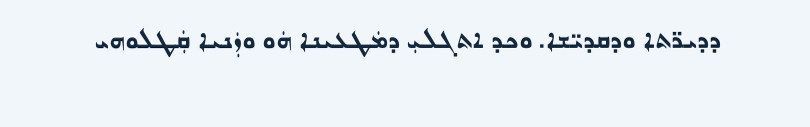ܕܕܝܪ̈ܬܐ ܘܕܩܕܝ̈ܫܐ. ܘܟܕ ܐܬܓܠܝܼ ܕܡܿܛܥܝܢܐ ܗܿܘ ܘܙܲܢܝܐ ܩܲܛܠܘܗܝ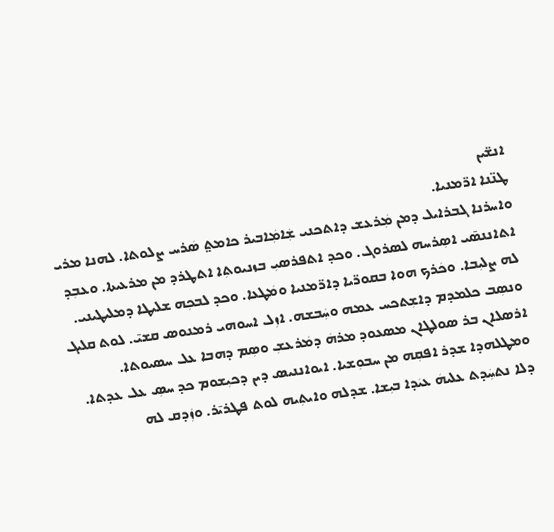ܐܢܫ̈ܝܢ
ܛܢ̈ܢܐ ܐܪ̈ܡܢܝܐ.
ܘܐܚܪܢܐ ܓܒܪܐܝܠ ܕܡܢ ܡܲܪܥܫ ܕܐܬܟܢܝ ܫܲܐܡܲܐܒܝܪ ܟܐܡܬ݀ ܣܿܪܚ ܨܠܘܬܐ. ܠܗܢܐ ܡܪܝ ܐܬܐܢܢܣ̄ܝ ܐܣܼܪܚܗ ܠܣܪܘܓ. ܘܟܕ ܐܬܦܪܣܝܼ ܒܙܢܝܘܬܼܐ ܐܬܛܪܕ ܡܢ ܡܪܥܝܬܐ. ܘܥܒܼܕ ܠܗ ܨܠܝܼܒܐ. ܘܟܿܪܟ ܗܘܐ ܒܩܘܪ̈ܝܐ ܕܐܪ̈ܡܢܝܐ ܘܡܿܛܥܐ. ܘܟܕ ܠܒܟܼܗ ܫܠܝܛܐ ܕܡܠܝܛܝܢܝ. ܘܢܣܼܒ ܟܠܡܕܡ ܕܐܫܼܬܟܚ ܥܡܗ ܘܚܲܒܫܗ. ܐܙܼܠ ܐܚܘܗܝ ܪܡܢܘܣ ܩܫܝ̄. ܠܘܬ ܩܠܝܓ ܐܪܣܠܐܢ ܒܪ ܣܘܠܛܐܢ ܡܣܥܘܕ ܡܪܗܿ ܕܡܿܪܥܫܼ ܘܣܼܡ ܕܗܒܐ ܥܠ ܚܣܝܘܬܐ. ܘܡܛܠܗܕܐ ܫܕܪ ܐܦܩܼܗ ܡܢ ܚܒܘܼܫܝܐ. ܐܝܘܐܢܢܝܣ ܕܝܢ ܕܟܝܼܫܘܡ ܟܕ ܚܣܼ ܥܠ ܥܕܬܐ. ܕܠܐ ܢܬܚܲܕܬ ܥܠܝܗܿ ܥܝܿܕܐ ܒܝܼܫܐ. ܫܕܠܗ ܘܐܝܬܼܝܗ ܠܘܬ ܦܛܪܝ̄ܪ. ܘܙܲܕܩ ܠܗ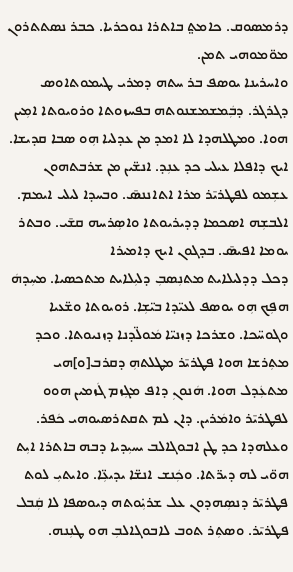ܕܪܡܣܘܩ. ܟܐܡܬ݀ ܒܐܬܪܐ ܢܘܟܪܝܐ. ܟܒܪ ܢܣܬܬܪܘܢ ܡܘ̈ܡܘܗܝ ܬܡܢ.
ܘܐܚܪܝܢܐ ܝܘܣܦ ܒܪ ܚܬܗ ܕܡܪܝ ܛܝܡܘܬܐܘܣ ܕܓܪܓܪ. ܕܒܲܡܫܡܫܢܘܬܗ ܒܦܚܙܘܬܐ ܘܪܘܝܘܬܐ ܐܡܼܝܢ ܗܘܐ. ܘܡܛܠܗܕܐ ܠܐ ܐܡܕ ܡܢ ܥܕܠܝܐ ܗܼܘ ܣܒܐ ܩܕܝܫܐ. ܐܝܟ ܕܐܦܠܐ ܥܝܠܝ ܟܕ ܥܢܼܕ. ܐܢܫ̈ܝܢ ܡܢ ܫܪܒܬܗܘܢ ܥܫܼܡܘ ܠܦܛܪܝ̄ܪ ܡܪܐ ܐܬܐܢܢܣ̄. ܘܒܚܕܐ ܠܝܠܝ ܐܝܡܡ. ܐܠܒܫܼܗ ܐܣܟܡܐ ܕܕܝܪܝܘܬܐ ܘܐܣܼܪܚܗ ܩܫ̄ܝ. ܘܒܬܪ ܝܘܡܐ ܐܦܝܣ̄. ܒܕܓܘܢ ܐܝܟ ܕܐܡܝܪܐ
ܕܟܠ ܕܕܠܝܠܐܝܬ ܡܬܢܼܣܒܼ ܕܠܝܼܠܐܝܬ ܡܬܟܣܝܐ. ܡܚܼܕܗܿ ܗܦܼܟ ܗܼܘ ܝܘܣܦ ܠܥܝ̈ܕܐ ܒܝ̈ܫܼܐ. ܪܘܝܘܬܐ ܘܫ̈ܥܝܐ ܘܓܘܚ̈ܟܐ. ܘܫܪܟܐ ܕܙܢܝ̈ܐ ܡܿܘܠ̈ܕܢܐ ܕܙܢܝܘܬܐ. ܘܟܕ ܡܬܼܪܫܐ ܗܘܐ ܦܛܪܝ̄ܪ ܡܛܠܬܗܼ ܕܩܪܒ[ܘ]ܗܝ ܡܬܥܲܕܠ ܗܘܐ. ܗܿܢܘܢܼ ܕܐܦ ܡܓܼܙܡ ܓܿܙܡܝܢ ܗܘܘ ܠܦܛܪܝ̄ܪ ܘܐܡܿܪܝܢ. ܕܐܢ ܠܡ ܬܩܬܪܣܝܘܗܝ ܟܿܦܪ. ܘܥܠܗܕܐ ܟܕ ܛܢ ܐܒܘܓܐܠܒ ܝܚܝܼܕܝܐ ܕܒܗ ܒܐܬܪܐ ܐܝܼܬ ܗܘ̈ܝ ܠܗ ܕܝܪ̈ܬܐ. ܘܟܲܢܫ ܐܢܫ̈ܐ ܝܕܝܥܼ̈ܐ. ܘܐܝܬܝܼ ܠܘܬ ܦܛܪܝ̄ܪ ܕܢܣܼܗܕܘܢ ܥܠ ܫܪܝܼ̇ܘܬܗ ܕܝܘܣܦܐ ܠܐ ܩܲܒܠ ܦܛܪܝ̄ܪ. ܘܣܬܼܪ ܬܘܒ ܠܐܒܘܓܐܠܒܼ ܗܘ ܛܢܼܢܗ.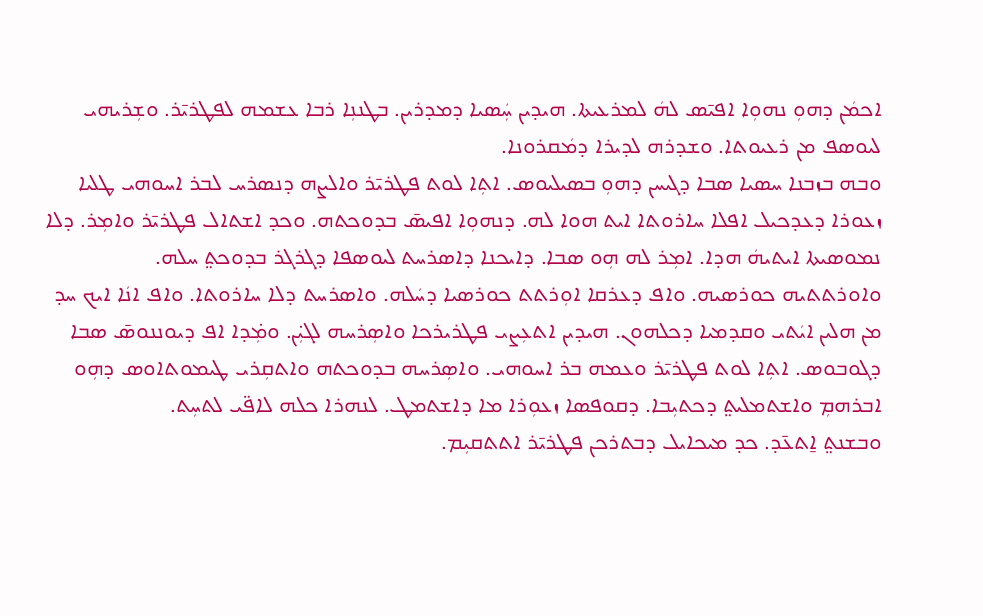ܐܟܡܿܢ ܕܗܘܼ ܢܗܘܼܐ ܐܦܝ̄ܣ ܠܗܿ ܠܡܪܥܝܬܐ. ܗܝܕܝܢ ܚܲܣܝܐ ܕܡܕܪܝܢ. ܒܛܢܢܼܐ ܪܒܐ ܥܫܡܗ ܠܦܛܪܝ̄ܪ. ܘܫܼܪܝܗܝ ܠܝܘܣܦ ܡܢ ܪܥܝܘܬܐ. ܘܫܕܪܗ ܠܕܝܪܐ ܕܡܿܩܪܘܢܐ.
ܘܒܗ ܒܙܒܢܐ ܚܣܝܐ ܣܒܐ ܕܓܝܚܢ ܕܗܘܼ ܒܣܝܠܝܘܣ. ܐܬܼܐ ܠܘܬ ܦܛܪܝ̄ܪ ܘܐܠܨܗ ܕܢܣܪܚ ܠܒܪ ܐܚܘܗܝ ܛܠܝܐ ܙܥܘܪܐ ܕܥܕܟܝܠ ܐܦܠܐ ܚܐܪܘܬܐ ܐܝܬ ܗܘܐ ܠܗ. ܕܢܗܘܼܐ ܐܦܝܣ̄ ܒܕܘܟܬܗ. ܘܟܕ ܐܫܬܐܠ ܦܛܪܝ̄ܪ ܘܐܡܼܪ. ܕܠܐ ܢܡܘܣܝܬܐ ܐܝܬܝܗܿ ܗܕܐ. ܐܡܼܪ ܠܗ ܗܼܘ ܣܒܐ. ܕܐܝܟܢܐ ܕܐܣܪܚܬ ܠܝܘܣܦܐ ܕܓܪܓܪ ܒܕܘܟܬ݀ ܚܠܗ.
ܘܐܘܪܬܬܝܗ ܟܘܪܣܝܗ. ܘܐܦ ܕܥܪܩܐ ܐܘܼܪܬܬ ܟܘܪܣܝܐ ܕܚܿܠܗ. ܘܐܣܪܚܬ ܕܠܐ ܚܐܪܘܬܐ. ܘܐܦ ܐܢܿܐ ܐܝܟ ܚܕ ܡܢ ܗܠܝܢ ܐܝܿܬܝ ܘܩܕܡܝܐ ܕܟܠܗܘܢ. ܗܝܕܝܢ ܐܬܥܼܨܝ ܦܛܪܝܪܟܐ ܘܐܣܼܪܚܗ ܠܓܝܼ̇ܢ. ܘܡܼ̇ܕܐ ܐܦ ܕܝܘܢܢܘܣ̄ ܣܒܐ ܕܓܘܒܘܣ. ܐܬܼܐ ܠܘܬ ܦܛܪܝ̄ܪ ܘܥܡܗ ܒܪ ܐܚܘܗܝ. ܘܐܣܼܪܚܗ ܒܕܘܟܬܗ ܘܐܬܩܼܪܝ ܛܝܡܘܬܐܘܣ ܕܗܼܘ ܐܒܪܗܡܼ ܘܐܫܬܡܠܝܬ݀ ܕܟܬܝܼܒܐ. ܕܩܘܦܣܐ ܙܥܘܼܪܐ ܡܐ ܕܐܫܬܡܛ. ܠܢܗܪܐ ܟܠܗ ܠܐܦ̈ܝ ܠܬܚܼܬ.
ܘܒܫܢܬ݀ ܐ̱ܬܥ̄ܕ. ܟܕ ܡܝܟܐܝܠ ܕܒܬܪܟܢ ܦܛܪܝ̄ܪ ܐܬܬܩܝܼܡ.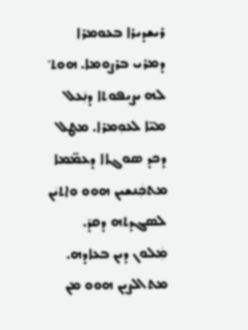ܪܝܫܕܝܪܐ ܒܥܘܡܪܐ ܕܡܪܝ ܒܪܨܘܡܐ. ܗܘܬ݀ ܠܗ ܝܨܝܦܘܬܐ ܕܢܲܥܠ ܡܝ̈ܐ ܠܥܘܼܡܪܐ. ܡܛܠ ܕܟܕ ܣܘܓܐܐ ܕܥܡ̈ܡܐ ܡܬܟܲܢܫܝܢ ܗܘܘ ܘܐܬܝܿܢ ܠܣܓܕܬܗ ܕܩܕ̄. ܡܲܠܘܢ ܕܝܢ ܒܥܐܕܗ. ܡܬܐܠܨܝܢ ܗܘܘ ܡܢ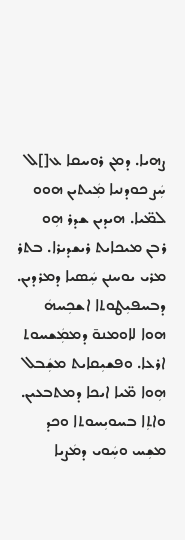ܨܗܝܐ. ܕܡܢ ܪܘܚܩܐ ܥ[]ܠ ܚܲܨ ܟܘܕܢܝܐ ܡܲܝܬܝܢ ܗܘܘ ܠܡ̈ܝܐ. ܗܝܕܝܢ ܫܕܪ ܗܼܘ
ܪܒܢ ܡܝܟܐܝܬ ܪܝܫܕܝܪܐ. ܒܬܪ ܡܪܝ ܝܘܚܢܢ ܚܲܣܝܐ ܕܡܪܕܝܢ. ܕܒܚܦܝܼܛܘܬܐ ܐܫܟܼܚܗܿ ܗܘܐ ܠܐܘܡܢܘ̄ ܕܡܡܲܫܚܘܬ ܐܪܥܐ. ܘܦܫܝܼܩܐܝܬ ܡܫܲܒܠ ܗܼܘܐ ܡ̈ܝܐ ܐܝܟܐ ܕܡܬܒܥܝܢ. ܘܐܬܼܐ ܒܚܘܝܼܚܘܬܐ ܘܟܕ ܡܫܼܚ ܘܚܲܘܝ ܕܡܿܨܝܐ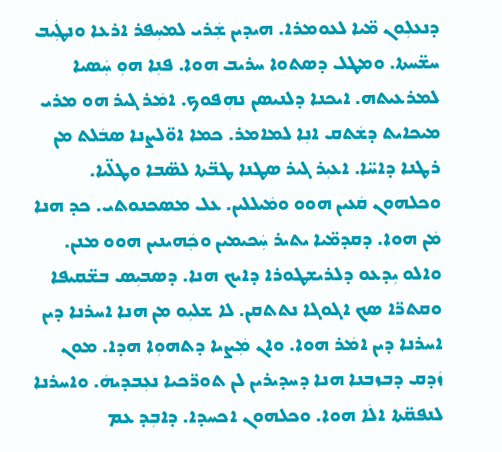ܕܢܥܠܼܘܢ ܡ̈ܝܐ ܠܥܘܡܪܐ. ܗܝܕܝܢ ܫܲܪܝ ܠܡܚܼܦܪ ܐܪܥܐ ܘܢܛܲܝܒ ܚܫ̈ܚܬܐ. ܘܡܛܠ ܕܣܬܘܐ ܚܪܝܒ ܗܘܐ. ܦܢܼܐ ܗܘܼ ܚܲܣܝܐ ܠܡܪܥܝܬܗ. ܐܝܟܢܐ ܕܠܢܝܣܢ ܢܗܼܦܘܟ. ܐܡܿܪ ܓܝܪ ܗܘ ܡܪܝ ܡܝܟܐܝܬ ܕܫܿܬܩ ܐܢܼܐ ܠܡܐܡܪ. ܟܡܐ ܐܘ̈ܠܨܢܐ ܣܒܿܠܬ ܡܢ ܪܛܢܐ ܕܐܚ̈ܐ. ܐܥܝܼܪ ܓܝܪ ܣܛܢܐ ܛܒ̈ܬܐ ܠܣ̈ܒܐ ܘܛܠ̈ܝܐ. ܘܟܠܗܘܢ ܩܿܥܝܢ ܗܘܘ ܘܡܿܝܠܠܝܢ. ܥܠ ܡܣܟܢܘܬܝ. ܟܕ ܗܢܐ ܡܿܢ ܗܘܐ. ܕܩܕܡ̈ܝܐ ܝܬܝܪ ܚܲܟܝܡܝܢ ܘܟܲܗܝܢܝܢ ܗܘܘ ܡܢܢ. ܘܐܠܘ ܝܼܕܥܘ ܕܠܪܝܫܛܘܪܐ ܕܐܝܟ ܗܢܐ. ܕܣܒܝܼܣ ܒܫ̈ܩܝܦܐ ܘܩܬܪ̈ܐ ܣܟ ܐܓܘܓܐ ܢܬܬܩܢ. ܠܐ ܫܠܝܼܘ ܡܢ ܗܢܐ ܐܚܪܢܐ ܕܝܢ ܐܚܪܢܐ ܕܝܢ ܐܡܿܪ ܗܘܐ. ܘܐܢ ܡܲܨܝܐ ܕܬܗܘܼܐ ܗܕܐ. ܡܘܢ ܙܿܕܩ ܕܒܙܒܢܐ ܗܢܐ ܕܚܕܝܪܝܢ ܠܢ ܬܘܪ̈ܟܝܐ ܢܥܼܒܕܝܗܿ. ܘܐܚܪܢܐ ܠܢܦܩ̈ܬܐ ܐܠܿܐ ܗܘܐ. ܘܟܠܗܘܢ ܐܟܚܕܐ. ܕܐܒܼܕ ܥܡ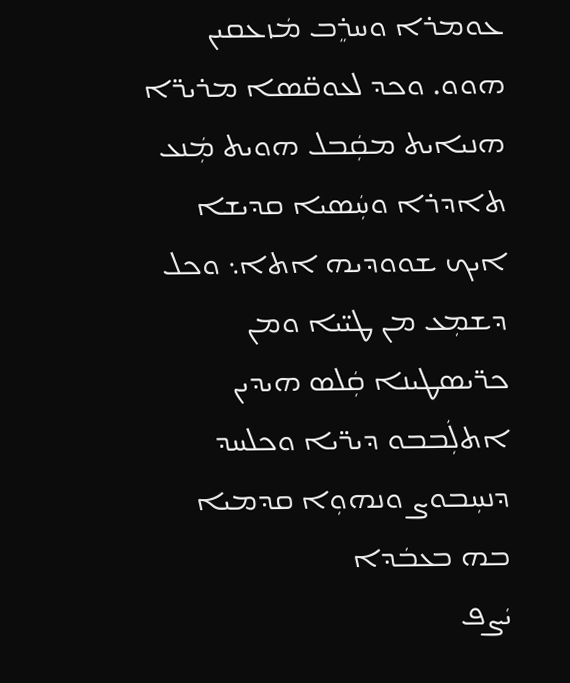ܥܘܡܪܐ ܘܚܪܸܒ ܡܿܙܥܩܝܢ ܗܘܘ. ܘܟܕ ܠܥܘܩ̈ܣܐ ܡܪܝܪ̈ܐ ܗܢܝܐܝܬ ܡܩܲܒܠ ܗܘܝܬ ܡܲܢܥ ܬܐܕܪܐ ܘܚܲܣܝܐ ܩܕܝܫܐ ܐܝܟ ܫܘܘܕܝܗ ܐܬܐ܆ ܘܟܠ ܕܫܡܼܥ ܡܢ ܛܝ̈ܝܐ ܘܡܢ ܟܪ̈ܝܣܛܝܢܐ ܩܲܠܣ ܗܝܕܝܢ ܐܬܠܲܒܒܘ ܕܝܪ̈ܝܐ ܘܟܠܚܕ ܕܢܚܼܒܘܨ ܘܢܗܘܼܐ ܩܕܡܝܐ ܒܗ ܒܥܒܿܕܐ
ܝܿܨܦ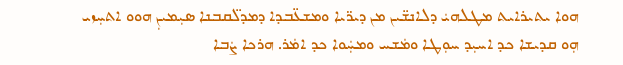ܗܘܐ ܝܬܝܪܐܝܬ ܡܛܠܗܝܿ ܕܠܐܢܫ̈ܝܢ ܡܢ ܕܝܪ̈ܝܐ ܘܡܫܥ̈ܒܕܐ ܕܡܕܠ̈ܩܒܢܐ ܣܝܼܡܝܢܼ ܗܘܘ ܐܬܚܼܙܝ ܗܼܘ ܩܕܝܫܐ ܟܕ ܐܚܝܼܕ ܚܘܼܛܐ ܘܡܿܫܚ ܘܡܚܲܘܐ ܟܕ ܐܡܿܪ. ܗܪܟܐ ܨܿܒܐ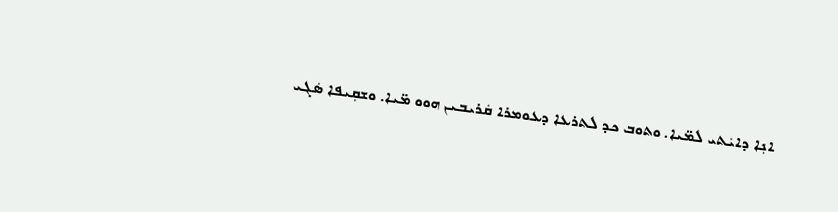ܐܢܼܐ ܕܐܝܿܬܝ ܠܡ̈ܝܐ. ܘܬܘܒ ܟܕ ܠܬܪܥܐ ܕܥܘܡܪܐ ܩܿܪܝܒܝܢ ܗܘܘ ܡ̈ܝܐ. ܘܫܩܼܝܦܐ ܣܿܓܝ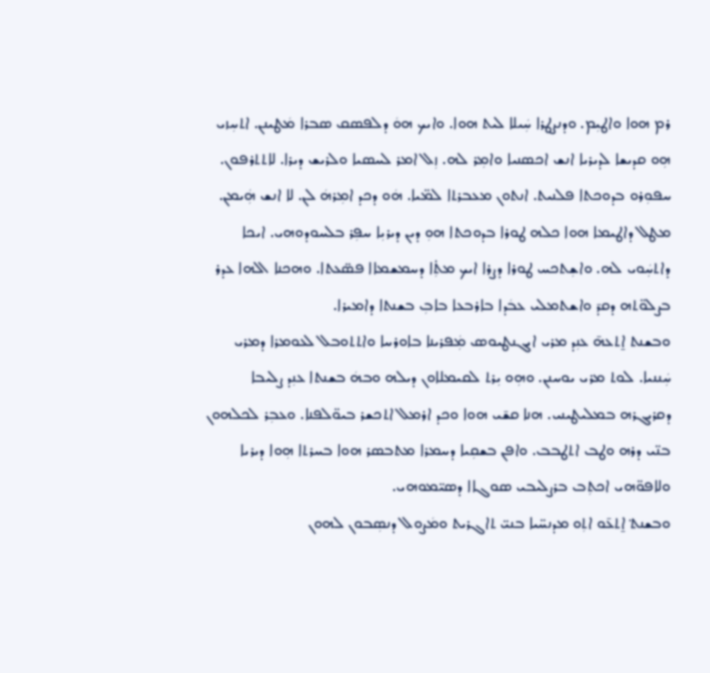ܪܡ ܗܘܐ ܘܐܛܝܼܡ. ܘܕܢܨܛܪܐ ܚܲܝܠܐ ܠܝܬ ܗܘܐ. ܘܐܝܟ ܗܘܿ ܕܠܦܣܩ ܣܒܪܐ ܡܿܛܝܢܢ. ܐܬܚܼܙܝ ܗܼܘ ܩܕܝܫܐ ܠܕܝܪܝܐ ܐܢܫ ܐܟܣܢܝܐ ܘܐܡܼܪ ܠܗ. ܙܼܠ ܐܡܪ ܠܚܣܝܐ ܘܠܪܝܫ ܕܝܪܐ. ܠܐܬܬܪܦܘܢ. ܚܦܘܼܪܘ ܒܕܘܟܬܐ ܦܠܢܝܬ. ܐܢܬܘܢ ܡܥܒܪܬܐ ܠܡ̈ܝܐ. ܗܿܘ ܕܟܕ ܐܡܼܪܗܿ ܠܢ. ܠܐ ܐܢܫ ܗܲܝܡܢ. ܡܛܠ ܕܐܛܝܡܐ ܗܘܐ ܟܠܗ ܛܘܪܐ ܒܕܘܟܬܐ ܗܘܼ ܕܝܢ ܕܝܪܝܼܐ ܚܦܼܪ ܒܠܚܘܕܘܗܝ. ܐܝܟܐ ܕܐܬܚܲܘܝ ܠܗ. ܘܐܫܼܬܟܚ ܛܘܪܐ ܕܨܪܐ ܐܝܟ ܡܬܼ̇ܐ ܕܚܡܫܡܐܐ ܦܣ̈ܥܬܐ. ܘܗܟܢܐ ܐܠܗܐ ܥܕܪ ܒܨܠܘ̈ܬܗ ܕܩܕ̄ ܘܐܫܬܡܠܝ ܥܒܿܕܐ ܒܐܪܒܥܐ ܒܐܒܼ ܒܫܢܬܐ ܕܐܡܝܪܐ.
ܘܒܫܢܬ ܐ̱ܬܥܗ̄ ܥܢܼܕ ܡܪܝ ܐܝܓܢܛܝܘܣ ܡܲܦܪܝܢܐ ܒܐܘܪܚܐ ܘܐܬܬܘܒܠ ܠܥܘܡܪܐ ܕܡܪܝ ܚܲܢܢܝܐ. ܠܘܬ ܡܪܝ ܝܘܚܢܢ. ܘܗܼܘ ܝܼܪܬ ܠܩܝܡܠܐܘܢ ܕܝܠܗ ܘܒܗܿ ܒܫܢܬܐ ܥܢܼܕ ܨܠܝܒܐ ܕܩܪܝܓܪܗ ܒܡܠܝܛܝܢܝ. ܗܢܐ ܩܫ̄ܝ ܗܘܐ ܘܟܕ ܐܪܡܠ ܐܬܟܫܪ ܒܝܘ̈ܠܦܢܐ. ܘܥܒܼܪ ܠܟܠܗܘܢ ܒܢ̈ܝ ܕܪܗ ܘܛܒ ܐܬܛܒܒ. ܘܐܦܢ ܒܫܩܼܝܐ ܕܚܡܪܐ ܡܬܒܣܪ ܗܘܐ ܒܚܪܬܐ ܗܼܘܐ ܕܝܪܝܐ
ܘܠܐܦܘ̈ܗܝ ܐܟܬܼܒ ܒܪܨܠܝܒܝ ܣܘܓܐܐ ܕܣܝ̈ܡܘܗܝ.
ܘܒܫܢܬ݀ ܐ̱ܬܥ̄ܘ ܐܬܼܘ ܡܕܢܚ̈ܝܐ ܒܢܝ̈ ܬܐܓܪܝܬ ܘܡܿܨܘܠ ܕܢܣܼܒܘܢ ܠܗܘܢ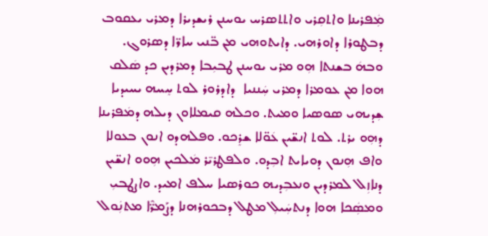ܡܲܦܪܝܢܐ ܘܐܬܩܼܪܝ ܘܐܬܬܣܪܚ ܝܘܚܢܢ ܪܝܫܕܝܪܐ ܕܡܪܝ ܝܥܩܘܒ ܕܒܛܘܪܐ ܕܐܘܪܗܝ. ܕܐܝܬܘܗܝ ܡܢ ܒ̈ܢܝ ܚܐܪ̈ܐ ܕܣܪܘܓ.
ܘܒܗܿ ܒܫܢܬܐ ܗܼܘ ܡܪܝ ܝܘܚܢܢ ܛܒܝܼܒܐ ܕܡܪܕܝܢ ܟܕ ܣܿܠܩ ܗܘܐ ܡܢ ܥܘܡܪܐ ܕܡܪܝ ܚܲܢܢܝܐ  ܕܐܕܪܘܪ ܠܘܬ ܚܸܚܗ ܝܚܝܕܝܐ ܫܼܕܝܗܝ ܣܘܣܝܐ ܘܡܝܬ. ܘܟܠܗ ܩܝܡܠܐܘܢ ܕܝܠܗ ܕܡܿܦܪܝܢܐ ܕܗܼܘ ܝܪܬ. ܠܘܬ ܐܢܫ̈ܝܢ ܥܿܘ̈ܠܐ ܫܪܸܟܘ. ܘܦܠܗܕܘ ܐܢܘܢ ܒܥܘܠܐ ܘܐܦ ܗܼܢܘܢ ܕܘܝܐܝܬ ܐܒܼܕܘ. ܘܠܦܛܪܝ̄ܪ ܡܿܠܟܝܢ ܗܼܘܘ ܐܢܫ̈ܝܢ ܕܢܐܙܼܠ ܠܡܪܕܝܢ ܘܢܥܒܼܕܝܗ ܟܘܪܣܝܐ ܚܠܦ ܐܡܝܕ. ܘܐܨܛܒܝܼ ܘܡܣܲܟܐ ܗܘܐ ܕܢܬܚܲܝܠܼ ܡܛܠ ܕܒܟܘܪܗܢܐ ܕܨܰܡܪ̈ܶܐ ܡܬܢܲܘܠ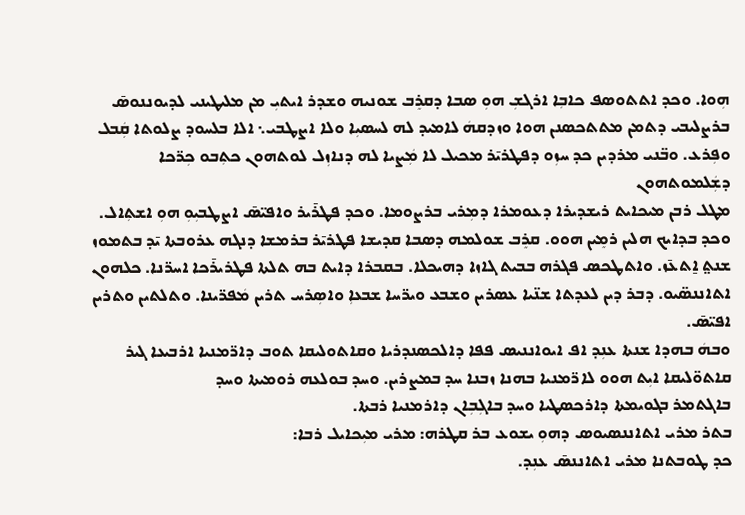ܗܼܘܐ. ܘܟܕ ܐܬܬܘܣܦ ܟܐܒܼܐ ܐܪܓܫܼ ܗܘܼ ܣܒܐ ܕܩܪܸܒ ܫܘܢܝܗ ܘܫܕܪ ܐܝܬܝܼ ܡܢ ܡܠܝܛܝܢܝ ܠܕܝܘܢܢܘܣ̄ ܒܪܨܠܝܒܝ ܕܬܡܢ ܡܬܬܟܣܢܢ ܗܘܐ ܘܙܕܩܗܿ ܠܐܡܝܕ ܠܗ ܠܚܣܝܼܐ ܘܠܐ ܐܨܛܒܝ܆ ܐܠܐ ܒܠܚܘܕ ܨܠܘܬܐ ܩܲܒܠ ܘܦܼܪܥ. ܘܒ̈ܢܝ ܡܪܕܝܢ ܟܕ ܚܙܼܘ ܕܦܛܪܝ̄ܪ ܡܟܝܠ ܠܐ ܡܲܨܝܐ ܠܗ ܕܢܐܙܼܠ ܠܘܬܗܘܢ ܟܬܼܒܘ ܟܼܪ̈ܟܐ ܕܫܲܠܡܘܬܗܘܢ
ܡܛܠ ܪܒܢ ܡܝܟܐܝܬ ܪܝܫܕܝܪܐ ܕܥܘܡܪܐ ܕܡܼܪܝ ܒܪܨܘܡܐ. ܘܟܕ ܦܛܪ̄ܝܪ ܘܐܦܝ̈ܣ̄ ܐܨܛܒܝܼܘܼ ܗܘܼ ܐܫܬܼܐܠ. ܘܟܕ ܒܕܐܝܟ ܗܠܝܢ ܪܡܸܝܢ ܗܘܘ. ܩܪܸܒ ܫܘܠܡܗ ܕܣܒܐ ܩܕܝܫܐ ܦܛܪܝ̄ܪ ܒܪܡܫܐ ܕܢܓܗ ܥܪܘܒܬܐ ܝ̄ܕ ܒܬܡܘܙ ܫܢܬ݀ ܐ̱ܬܥ̄ܙ. ܘܐܬܛܟܣ ܦܓܪܗ ܒܒܝܬ ܓܐܙܐ ܕܗܝܟܠܐ. ܒܩܒܪܐ ܕܐܝܬ ܒܗ ܬܠܬܐ ܦܛܪܝܪ̄ܟܐ ܐܚܪ̈ܢܐ. ܟܠܗܘܢ ܐܬܐܢܢܣ̈ܝܘ. ܕܒܪ ܕܝܢ ܠܥܕܬܐ ܫܢ̈ܝܐ ܥܣܪܝܢ ܘܫܒܥ ܘܝܪ̈ܚܐ ܫܒܥܐܼ ܘܐܣܼܪܚ ܬܪܝܢ ܡܿܦܪ̈ܝܢܐ. ܘܬܠܬܝܢ ܘܬܪܝܢ ܐܦܝ̈ܣ̄.
ܘܒܗܿ ܒܗܕܐ ܫܢܬܐ ܥܢܼܕ ܐܦ ܐܝܘܐܢܢܝܣ ܦܦܐ ܕܐܠܟܣܢܕܪܝܐ ܘܩܐܬܘܠܝܩܐ ܬܘܒ ܕܐܪ̈ܡܢܝܐ ܐܪܒܝܥܐ ܓܝܪ ܩܐܬܘ̈ܠܝܩܐ ܐܝܼܬ ܗܘܘ ܠܐܪ̈ܡܢܝܐ ܒܗܢܐ ܙܒܢܐ ܚܕ ܒܡܨܪܝܢ. ܘܚܕ ܒܘܠܥܗ ܪܘܡܝܬܐ ܘܚܕ
ܒܐܓܬܡܪ ܒܓܘܝܡܬܐ ܕܐܪܟܣܛܝܐ ܘܚܕ ܒܐܓܼܒܼܐܢ ܕܐܪܡܢܝܐ ܪܒܬܐ.
ܒܬܪ ܡܪܝ ܐܬܐܢܢܣܝܘܣ ܕܗܘܼ ܝܫܘܥ ܒܪ ܩܛܪܗ: ܡܪܝ ܡܝܼܟܐܝܠ ܪܒܐ:
ܟܕ ܛܘܒܬܢܐ ܡܪܝ ܐܬܐܢܢܣ̄ ܥܢܼܕ.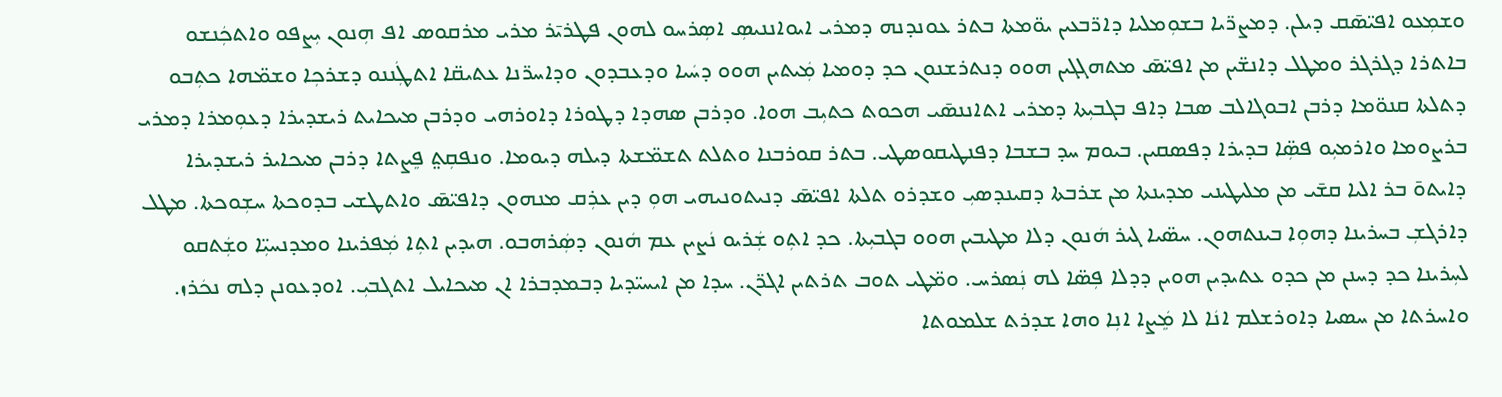ܘܫܡܼܥܘ ܐܦܝ̈ܣ̄ܩ ܕܝܠܢ. ܕܡܨܪ̈ܝܐ ܒܫܘܼܡܠܝܐ ܕܐܪ̈ܒܥܝܢ ܝܘ̈ܡܬܐ ܒܬܪ ܥܘܢܕܢܗ ܕܡܪܝ ܐܝܘܐܢܢܝܣܼ ܐܣܼܪܚܘ ܠܗܘܢ ܦܛܪܝ̄ܪ ܡܪܝ ܡܪܩܘܣ ܐܦ ܗܼܢܘܢ ܝܼܨܦܘ ܘܐܬܟܲܢܫܘ ܒܐܬܪܐ ܕܓܪܓܪ ܘܡܛܠ ܕܐܢܫ̈ܝܢ ܡܢ ܐܦܝ̈ܣ̄ ܡܬܗܓܓܝܢ ܗܘܘ ܕܢܬܪܫܢܘܢ ܟܕ ܕܘܡܝܐ ܡܲܝܬܝܢ ܗܘܘ ܕܚܿܝܐ ܘܕܥܒܕܘܢ ܘܕܐܚܪ̈ܢܐ ܥܬܝܩ̈ܐ ܐܬܛܲܢܢܘ ܕܫܪܟܼܐ ܘܫܡ̈ܗܐ ܟܬܼܒܘ ܕܬܠܬܐ ܩܢܘ̈ܡܐ ܕܪܒܢ ܐܒܘܓܐܠܒ ܣܒܐ ܕܐܦ ܒܓܒܝܼܬܐ ܕܡܪܝ ܐܬܐܢܢܣ̄ܝ ܗܟܘܬ ܟܬܝܼܒ ܗܘܐ. ܘܕܪܒܢ ܣܗܕܐ ܕܛܘܪܐ ܕܐܘܪܗܝ ܘܕܪܒܢ ܡܝܟܐܝܬ ܪܝܫܕܝܪܐ ܕܥܘܼܡܪܐ ܕܡܪܝ ܒܪܨܘܡܐ ܘܐܪܡܝܼܘ ܦܣܼ̈ܐ ܒܕܝܪܐ ܕܦܣܩܝܢ. ܒܝܘܡ ܚܕ ܒܫܒܐ ܕܦܢܛܝܩܘܣܛܝ. ܒܬܪ ܩܘܪܒܢܐ ܘܬܠܬ ܬܫܡ̈ܫܬܐ ܕܝܠܗ ܕܝܘܡܐ. ܘܢܦܩܼܬ݀ ܦܸܨܬܐ ܕܪܒܢ ܡܝܟܐܝܪ ܪܝܫܕܝܪܐ
ܕܐܝܬܘ̄ ܒܪ ܐܠܝܐ ܩܫ̄ܝ ܡܢ ܡܠܝܛܝܢܝ ܡܕܝܢܬܐ ܡܢ ܫܪܒܬܐ ܕܩܝܢܕܣܝܼ ܘܫܕܪܘ ܬܠܬܐ ܐܦܝ̈ܣ̄ ܕܢܝܬܘܢܝܗܝ ܗܘܼ ܕܝܢ ܥܪܼܩ ܡܢܗܘܢ ܕܐܦܝ̈ܣ̄ ܘܐܬܛܫܝ ܒܕܘܟܬܐ ܚܫܼܘܟܬܐ. ܡܛܠ ܕܐܪܓܫܼ ܒܚܪܝܢܐ ܕܗܘܼܐ ܒܝܢܬܗܘܢ. ܚܣ̈ܝܐ ܓܝܪ ܗܿܢܘܢ ܕܠܐ ܡܛܝܒܝܢ ܗܘܘ ܒܓܒܝܼܬܐ. ܟܕ ܐܬܼܘ ܫܲܪܝܘ ܢܿܨܝܢ ܥܡ ܗܿܢܘܢ ܕܣܲܪܗܒܘ. ܗܝܕܝܢ ܐܬܼܐ ܡܲܦܪܝܢܐ ܘܡܕܢܚܝܼ̈ܐ ܘܫܲܬܩܘ ܠܚܼܪܝܢܐ ܟܕ ܕܚܢܢ ܡܢ ܟܕܘ ܥܬܝܕܝܢ ܗܘܝܢ ܕܕܠܐ ܦܼܣ̈ܐ ܠܗ ܢܲܣܪܚ. ܘܡ̈ܛܝ ܬܘܒ ܬܪܬܝܢ ܐܓܪ̈ܢ. ܚܕܐ ܡܢ ܐܝܚܝ̈ܕܝܐ ܕܒܡܕܒܪܐ ܐܢ ܡܝܟܐܝܠ ܐܬܓܒܝܼ. ܐܘܕܥܘܢܢ ܕܠܗ ܢܟܿܪܙ. ܘܐܚܪܬܐ ܡܢ ܚܣܝܐ ܕܐܘܪܫܠܡ ܐܢܿܐ ܠܐ ܡܸܿܨܐ ܐܢܼܐ ܘܗܐ ܫܕܪܬ ܫܠܡܘܬܐ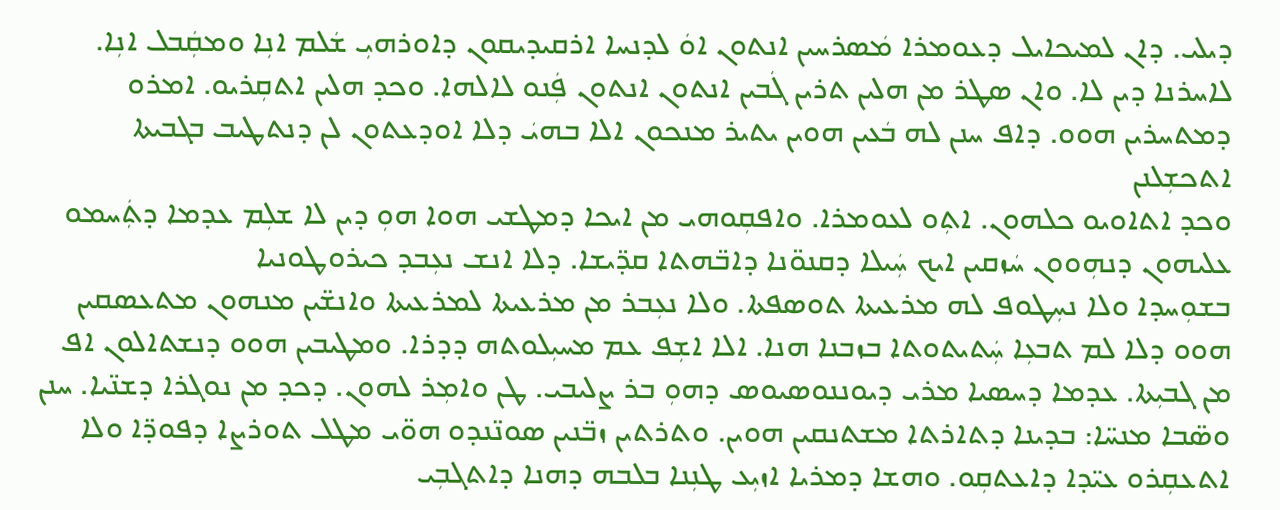ܕܝܠܝ. ܕܐܢ ܠܡܝܟܐܝܠ ܕܥܘܡܪܐ ܡܿܣܪܚܝܢ ܐܢܬܘܢ ܐܘܿ ܠܕܢܚܐ ܐܪܩܝܕܝܩܘܢ ܕܐܘܪܗܝܼ ܫܿܠܡ ܐܢܼܐ ܘܡܩܲܒܠ ܐܢܼܐ. ܠܐܚܪܢܐ ܕܝܢ ܠܐ. ܘܐܢ ܣܛܪ ܡܢ ܗܠܝܢ ܬܪܝܢ ܓܿܒܝܢ ܐܢܬܘܢ ܐܢܬܘܢ ܦܲܢܘ ܠܐܠܗܐ. ܘܟܕ ܗܠܝܢ ܐܬܩܼܪܝܘ. ܐܡܪܘ ܕܡܬܚܪܝܢ ܗܘܘ. ܕܐܦ ܚܢܢ ܠܗ ܒܿܥܝܢ ܗܘܝܢ ܝܬܝܪ ܡܢܟܘܢ ܐܠܐ ܒܗܝܿ ܕܠܐ ܐܘܕܥܬܘܢ ܠܢ ܕܢܬܛܝܒ ܒܓܒܝܬܐ ܐܬܟܫܼܠܢܢ
ܘܟܕ ܐܬܐܘܝܘ ܟܠܗܘܢ. ܐܬܼܘ ܠܥܘܡܪܐ. ܘܐܦܩܼܘܗܝ ܡܢ ܐܝܟܐ ܕܡܛܫܝ ܗܘܐ ܗܘܼ ܕܝܢ ܠܐ ܫܠܼܡ ܥܕܡܐ ܕܬܲܚܡܘ ܥܠܝܗܘܢ ܕܢܗܼܘܘܢ ܚܿܙܩܝܢ ܐܝܟ ܚܲܝܠܐ ܕܩܢܘ̈ܢܐ ܕܐܒ̈ܗܬܐ ܩܕ̈ܝܫܐ. ܕܠܐ ܐܢܫ ܢܥܼܒܕ ܟܝܪܘܛܘܢܝܐ
ܒܫܘܼܚܕܐ ܘܠܐ ܢܚܼܛܘܦ ܠܗ ܡܪܥܝܬܐ ܬܘܣܦܬܐ. ܘܠܐ ܢܥܼܒܪ ܡܢ ܡܪܥܝܬܐ ܠܡܪܥܝܬܐ ܘܐܢܫ̈ܝܢ ܡܢܗܘܢ ܡܬܥܣܩܝܢ ܗܘܘ ܕܠܐ ܠܡ ܬܒܥܼܐ ܚܲܬܝܬܘܬܐ ܒܙܒܢܐ ܗܢܐ. ܐܠܐ ܐܫܼܦ ܥܡ ܡܚܝܼܠܘܬܗ ܕܕܪܐ. ܘܡܛܝܒܝܢ ܗܘܘ ܕܢܫܬܐܠܘܢ ܐܦ ܡܢ ܓܒܝܼܬܐ. ܥܕܡܐ ܕܚܣܝܐ ܡܪܝ ܕܝܘܢܢܘܣܝܘܣ ܕܗܘܼ ܒܪ ܨܠܝܒܝ. ܛܢ ܘܐܡܼܪ ܠܗܘܢ. ܕܟܕ ܡܢ ܢܘܓܪܐ ܕܫܢ̈ܝܐ. ܚܢܢ ܘܣ̈ܒܐ ܡܢܚ̈ܐ: ܒܕܝܢܐ ܕܬܐܪܬܐ ܡܫܬܢܩܝܢ ܗܘܝܢ. ܘܬܪܬܝܢ ܙܒ̈ܢܝܢ ܣܘܢ̈ܢܕܘ ܗܘ̈ܝ ܡܛܠ ܬܘܪܨܐ ܕܦܘܕ̈ܐ ܘܠܐ ܐܬܥܩܼܪܘ ܥܝ̈ܕܐ ܕܐܥܬܩܼܘ. ܘܗܫܐ ܕܡܪܝܐ ܐܙܝܼܥ ܛܢܼܢܐ ܒܠܒܗ ܕܗܢܐ ܕܐܬܓܒܼܝ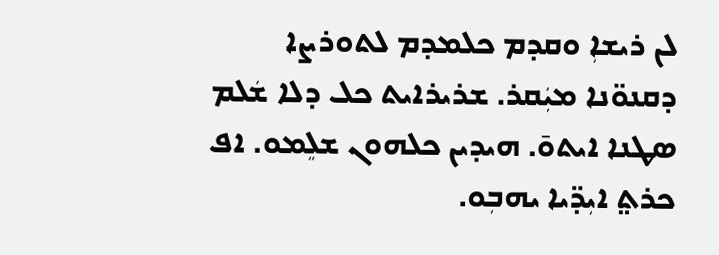ܠܢ ܪܝܫܐܼ ܘܩܕܡ ܟܠܡܕܡ ܠܬܘܪܨܐ ܕܩܢܘ̈ܢܐ ܡܝܲܩܪ. ܫܪܝܪܐܝܬ ܟܠ ܕܠܐ ܫܿܠܡ ܣܛܢܐ ܐܝܬܘ̄. ܗܝܕܝܢ ܟܠܗܘܢ ܫܠܸܡܘ. ܐܦ ܟܪܬ݀ ܐܝܼܕ̈ܝܐ ܝܗܒܼܘ.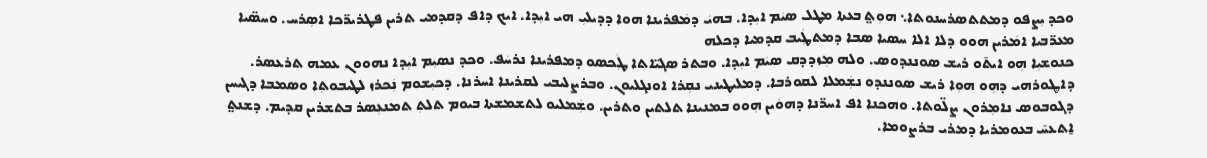ܘܟܕ ܝܼܨܦܘ ܕܡܬܬܣܪܚܢܘܬܐ܆ ܗܘܼܬ݀ ܒܥܬܐ ܡܛܠ ܣܝܿܡ ܐܝܼܕܐ. ܒܗܝܿ ܕܡܿܦܪܝܢܐ ܗܘܐ ܕܕܝܠܝܼ ܗܝ ܐܝܼܕܐ. ܐܝܟ ܕܐܦ ܕܩܕܡܝ ܬܪܝܢ ܦܛܪܝܪ̈ܟܐ ܐܣܼܪܚ. ܘܚܣ̈ܝܐ ܡܥܪ̈ܒܝܐ ܐܡܿܪܝܢ ܗܘܘ ܕܠܐ ܐܠܐ ܚܣܝܐ ܣܒܐ ܕܡܬܛܲܝܒ ܩܕܡܝܐ ܕܟܠܗ
ܟܢܘܫܝܼܐ ܗܼܘ ܐܝܬ̄ܘ ܪܝܫ ܣܘܢܢܕܘܣ. ܘܠܗ ܡܼܙܕܕܩ ܣܝܿܡ ܐܝܼܕܐ. ܘܒܬܪ ܣܓܝ̈ܐܬܐ ܛܲܟܣܘ ܕܡܦܪܝܢܐ ܢܪܚܿܦ. ܘܟܕ ܢܣܝܼܡ ܐܝܼܕܐ ܢܗܘܘܢ ܥܡܗ ܬܪܥܣܪ. ܕܐܜܘܪܗܝ ܕܗܼܘ ܗܘܼܐ ܪܝܫ ܣܘܢܢܕܘ ܢܫܲܡܠܐ ܠܩܘܪܒܐ. ܕܡܠܝܛܝܢܝ ܢܩܼܪܐ ܐܘܢܓܠܝܘܢ. ܘܒܪܨܠܝܒܝ ܠܩܪܝܢܐ ܐܚܪܢܐ. ܕܟܝܼܫܘܡ ܢܲܟܪܙ ܠܛܝܒܘܬܼܐ ܘܣܡܒܐ ܕܓܝܚܢ ܕܓܘܒܘܣ ܢܐܡܼܪܘܢ ܨܠ̈ܘܬܐ. ܘܗܟܢܐ ܐܦ ܐܚܪ̈ܢܐ ܕܗܘܿܝܢ ܗܼܘܘ ܒܡܢܝܢܐ ܬܠܬܝܢ ܘܬܪܝܢ. ܘܫܲܡܠܝܘ ܠܬܫܡܫܬܐ ܒܝܘܡ ܬܠܬܼ ܬܡܢܥܼܣܪ ܒܬܫܪܝܢ ܩܕܝܡ. ܕܫܢܬ݀ ܐ̱ܬܥܚ̄ ܒܥܘܡܪܝܐ ܕܡܪܝ ܒܪܨܘܡܐ.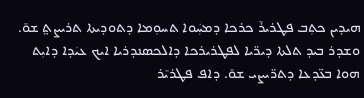ܗܝܕܝܢ ܟܬܼܒ ܦܛܪܝܪ̄ ܟܪܟܐ ܕܡܚܲܘܐ ܬܚܘܼܡܐ ܕܬܘܕܝܬܐ ܬܪܝܨܬ݀ ܫܘ̄. ܘܫܕܪ ܒܝܕ ܬܠܬܐ ܕܝܪ̈ܝܐ ܠܦܛܪܝܪܟܐ ܕܐܠܟܣܢܕܪܝܐ ܐܝܟ ܥܝܿܕܐ ܕܐܝܼܬ ܗܘܐ ܒܥ̈ܕܥܐ ܕܬܪ̈ܝܨܝ ܫܘ̄. ܕܐܦ ܦܛܪܝ̄ܪ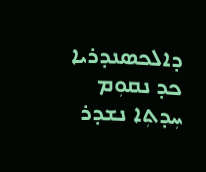ܕܐܠܟܣܢܕܪܝܐ ܟܕ ܢܩܘܼܡ ܚܼܕܬܼܐ ܢܫܕܪ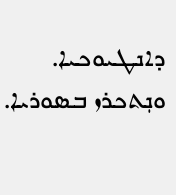ܕܐܢܛܝܘܟܝܐ. ܘܢܼܬܟܪܙ ܒܣܘܪܝܐ.